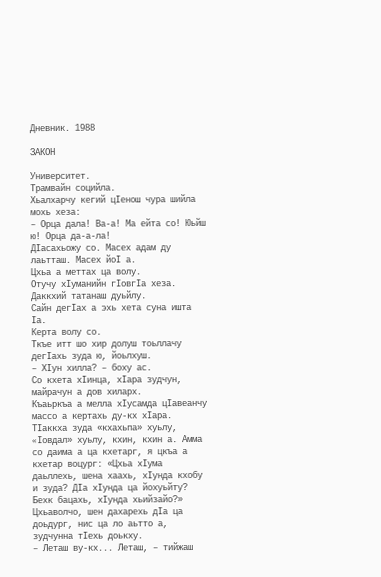Дневник. 1988

ЗАКОН

Университет.
Трамвайн социйла.
Хьалхарчу кегий цIенош чура шийла мохь хеза:
– Орца дала! Ва-а! Ма ейта со! Юьйш ю! Орца да-а-ла!
ДIасахьожу со. Масех адам ду лаьтташ. Масех йоI а.
Цхьа а меттах ца волу.
Отучу хIуманийн гIовгIа хеза. Даккхий татанаш дуьйлу.
Сайн дегIах а эхь хета суна ишта Iа.
Керта волу со.
Ткъе итт шо хир долуш тоьллачу дегIахь зуда ю, йоьлхуш.
– ХIун хилла? – боху ас.
Со кхета хIинца, хIара зудчун, майрачун а дов хиларх.
Къаьркъа а мелла хIусамда цIавеанчу массо а кертахь ду-кх хIара. ТIаккха зуда «кхахьпа» хуьлу, «Iовдал» хуьлу, кхин, кхин а. Амма со даима а ца кхетарг, я цкъа а кхетар воцург: «Цхьа хIума даьллехь, шена хаахь, хIунда кхобу и зуда? ДIа хIунда ца йохуьйту? Бехк бацахь, хIунда хьийзайо?» Цхьаволчо, шен дахарехь дIа ца доьдург, нис ца ло аьтто а, зудчунна тIехь доькху.
– Леташ ву-кх... Леташ, – тийжаш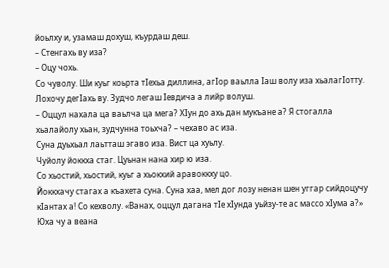йоьлху и, узамаш дохуш, къурдаш деш.
– Стенгахь ву иза?
– Оцу чохь.
Со чуволу. Ши куьг коьрта тIехьа диллина, агIор ваьлла Iаш волу иза хьалагIотту. Лохочу дегIахь ву. Зудчо легаш Iевдича а лийр волуш.
– Оццул нахала ца ваьлча ца мега? ХIун до ахь дан мукъане а? Я стогалла хьалайолу хьан, зудчунна тоьхча? – чехаво ас иза.
Суна дуьхьал лаьтташ эгаво иза. Вист ца хуьлу.
Чуйолу йоккха стаг. Цуьнан нана хир ю иза.
Со хьостий, хьостий, куьг а хьокхий аравоккху цо.
Йоккхачу стагах а къахета суна. Суна хаа, мел дог лозу ненан шен уггар сийдоцучу кIантах а! Со кехволу. «Ванах, оццул дагана тIе хIунда уьйзу-те ас массо хIума а?»
Юха чу а веана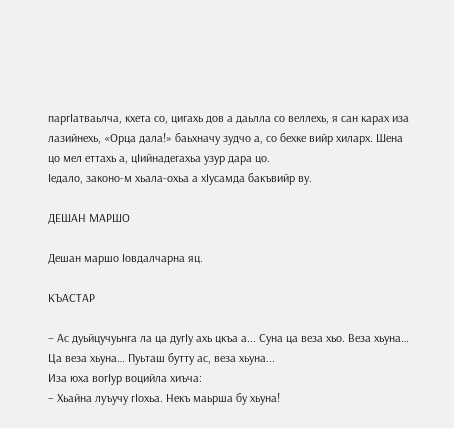паргIатваьлча, кхета со, цигахь дов а даьлла со веллехь, я сан карах иза лазийнехь, «Орца дала!» баьхначу зудчо а, со бехке вийр хиларх. Шена цо мел еттахь а, цIийнадегахьа узур дара цо.
Iедало, законо-м хьала-охьа а хIусамда бакъвийр ву.

ДЕШАН МАРШО

Дешан маршо Iовдалчарна яц.

КЪАСТАР

– Ас дуьйцучуьнга ла ца дугIу ахь цкъа а... Суна ца веза хьо. Веза хьуна… Ца веза хьуна… Пуьташ бутту ас, веза хьуна...
Иза юха вогIур воцийла хиъча:
– Хьайна луъучу гIохьа. Некъ маьрша бу хьуна!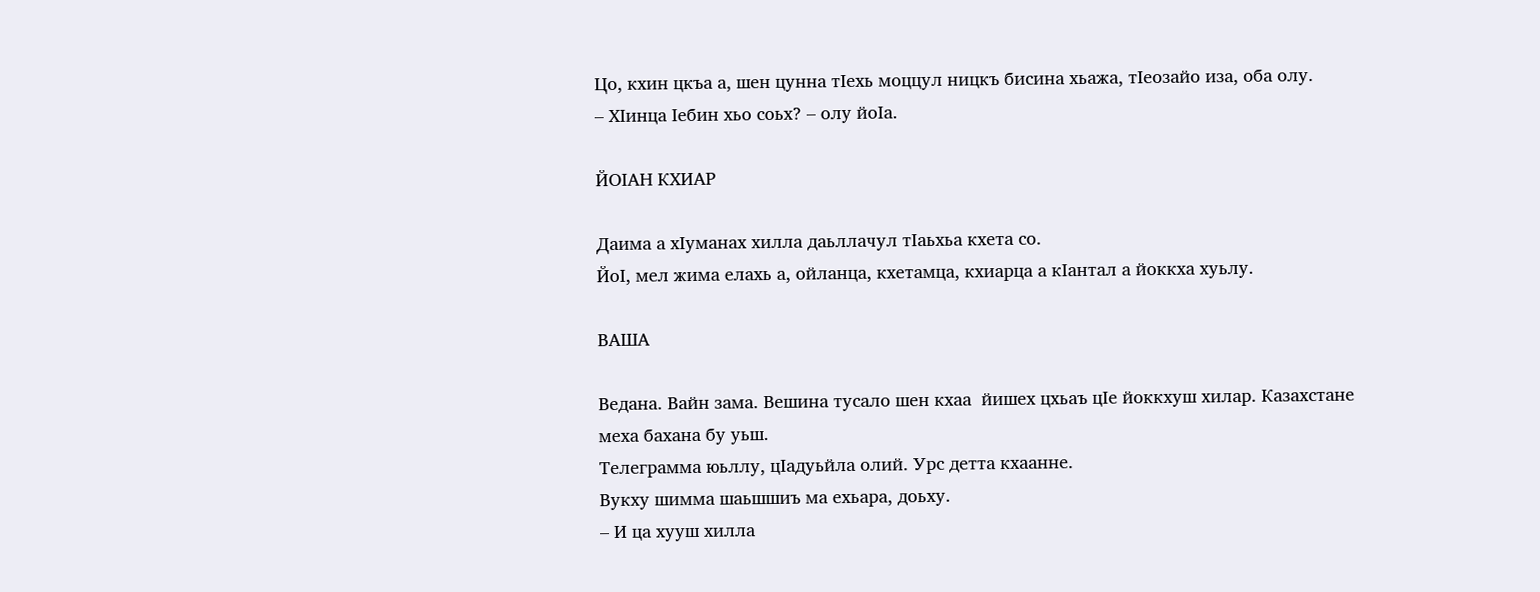Цо, кхин цкъа а, шен цунна тIехь моццул ницкъ бисина хьажа, тIеозайо иза, оба олу.
– ХIинца Iебин хьо соьх? – олу йоIа.

ЙОIАН КХИАР

Даима а хIуманах хилла даьллачул тIаьхьа кхета со.
ЙоI, мел жима елахь а, ойланца, кхетамца, кхиарца а кIантал а йоккха хуьлу.

ВАША

Ведана. Вайн зама. Вешина тусало шен кхаа  йишех цхьаъ цIе йоккхуш хилар. Казахстане меха бахана бу уьш.
Телеграмма юьллу, цIадуьйла олий. Урс детта кхаанне.
Вукху шимма шаьшшиъ ма ехьара, доьху.
– И ца хууш хилла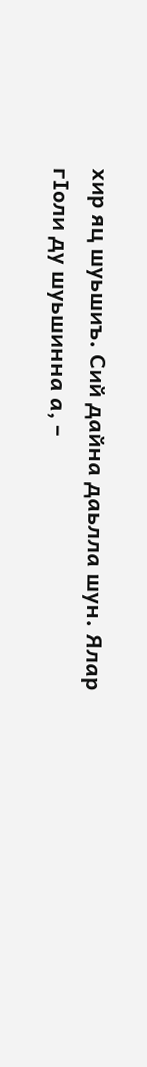хир яц шуьшиъ. Сий дайна даьлла шун. Ялар гIоли ду шуьшинна а, –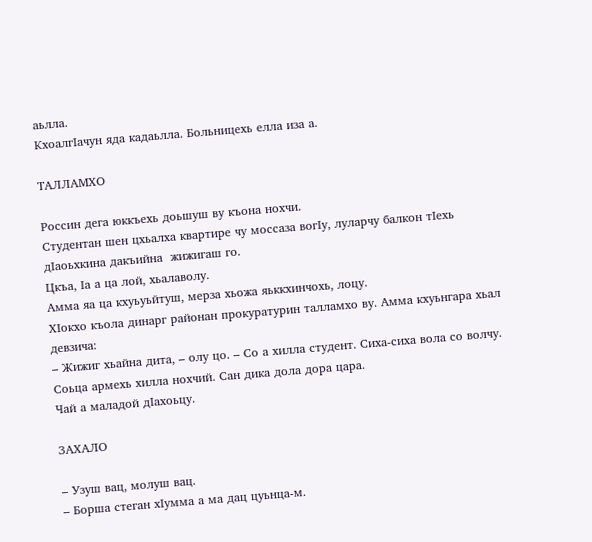аьлла.
КхоалгIачун яда кадаьлла. Больницехь елла иза а.

ТАЛЛАМХО

Россин дега юккъехь доьшуш ву къона нохчи.
Студентан шен цхьалха квартире чу моссаза вогIу, луларчу балкон тIехь дIаоьхкина дакъийна  жижигаш го.
Цкъа, Iа а ца лой, хьалаволу.
Амма яа ца кхуьуьйтуш, мерза хьожа яьккхинчохь, лоцу.
ХIокхо къола динарг районан прокуратурин талламхо ву. Амма кхуьнгара хьал девзича:
– Жижиг хьайна дита, – олу цо. – Со а хилла студент. Сиха-сиха вола со волчу. Соьца армехь хилла нохчий. Сан дика дола дора цара.
Чай а маладой дIахоьцу.

ЗАХАЛО

– Узуш вац, молуш вац.
– Борша стеган хIумма а ма дац цуьнца-м.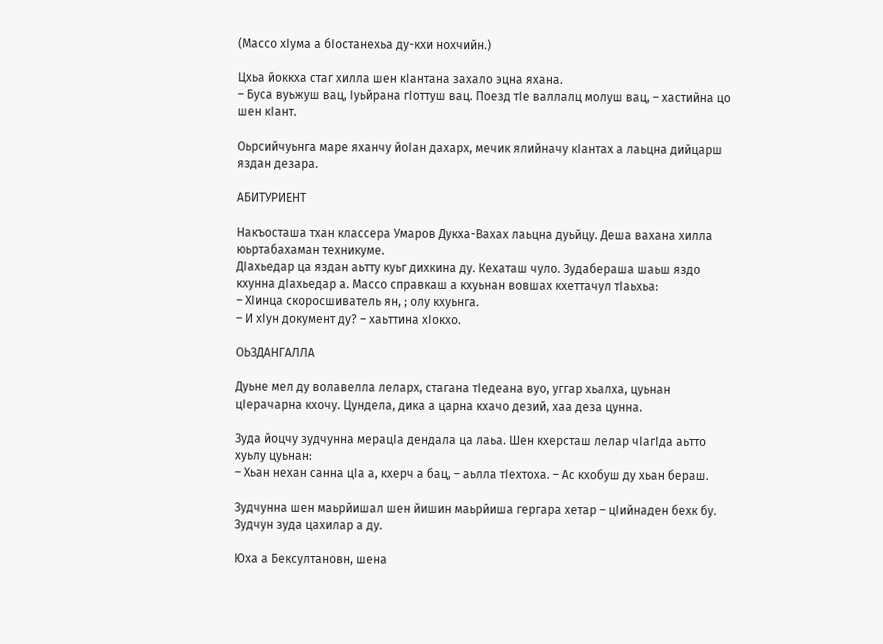(Массо хIума а бIостанехьа ду-кхи нохчийн.)

Цхьа йоккха стаг хилла шен кIантана захало эцна яхана.
– Буса вуьжуш вац, Iуьйрана гIоттуш вац. Поезд тIе валлалц молуш вац, – хастийна цо шен кIант.

Оьрсийчуьнга маре яханчу йоIан дахарх, мечик ялийначу кIантах а лаьцна дийцарш яздан дезара.

АБИТУРИЕНТ

Накъосташа тхан классера Умаров Дукха-Вахах лаьцна дуьйцу. Деша вахана хилла юьртабахаман техникуме.
ДIахьедар ца яздан аьтту куьг дихкина ду. Кехаташ чуло. Зудабераша шаьш яздо кхунна дIахьедар а. Массо справкаш а кхуьнан вовшах кхеттачул тIаьхьа:
– ХIинца скоросшиватель ян, ; олу кхуьнга.
– И хIун документ ду? – хаьттина хIокхо.

ОЬЗДАНГАЛЛА

Дуьне мел ду волавелла леларх, стагана тIедеана вуо, уггар хьалха, цуьнан цIерачарна кхочу. Цундела, дика а царна кхачо дезий, хаа деза цунна.

Зуда йоцчу зудчунна мерацIа дендала ца лаьа. Шен кхерсташ лелар чIагIда аьтто хуьлу цуьнан:
– Хьан нехан санна цIа а, кхерч а бац, – аьлла тIехтоха. – Ас кхобуш ду хьан бераш.

Зудчунна шен маьрйишал шен йишин маьрйиша гергара хетар – цIийнаден бехк бу. Зудчун зуда цахилар а ду.

Юха а Бексултановн, шена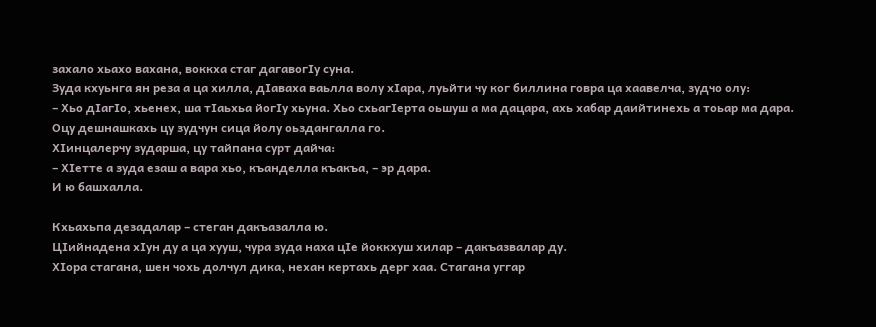захало хьахо вахана, воккха стаг дагавогIу суна.
Зуда кхуьнга ян реза а ца хилла, дIаваха ваьлла волу хIара, луьйти чу ког биллина говра ца хаавелча, зудчо олу:
– Хьо дIагIо, хьенех, ша тIаьхьа йогIу хьуна. Хьо схьагIерта оьшуш а ма дацара, ахь хабар даийтинехь а тоьар ма дара.
Оцу дешнашкахь цу зудчун сица йолу оьздангалла го.
ХIинцалерчу зударша, цу тайпана сурт дайча:
– ХIетте а зуда езаш а вара хьо, къанделла къакъа, – эр дара.
И ю башхалла.

Кхьахьпа дезадалар – стеган дакъазалла ю.
ЦIийнадена хIун ду а ца хууш, чура зуда наха цIе йоккхуш хилар – дакъазвалар ду.
ХIора стагана, шен чохь долчул дика, нехан кертахь дерг хаа. Стагана уггар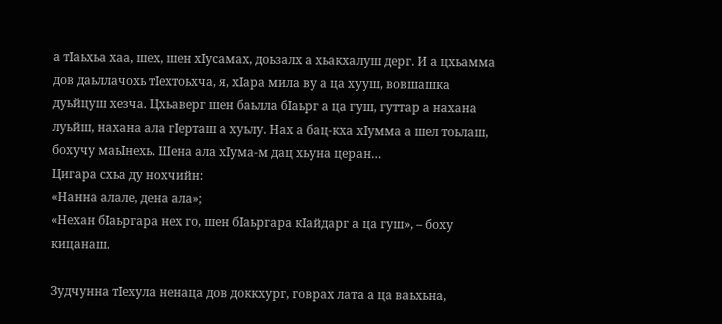а тIаьхьа хаа, шех, шен хIусамах, доьзалх а хьакхалуш дерг. И а цхьамма дов даьллачохь тIехтоьхча, я, хIара мила ву а ца хууш, вовшашка дуьйцуш хезча. Цхьаверг шен баьлла бIаьрг а ца гуш, гуттар а нахана луьйш, нахана ала гIерташ а хуьлу. Нах а бац-кха хIумма а шел тоьлаш, бохучу маьIнехь. Шена ала хIума-м дац хьуна церан…
Цигара схьа ду нохчийн:
«Нанна алале, дена ала»;
«Нехан бIаьргара нех го, шен бIаьргара кIайдарг а ца гуш», – боху кицанаш.

Зудчунна тIехула ненаца дов доккхург, говрах лата а ца ваьхьна,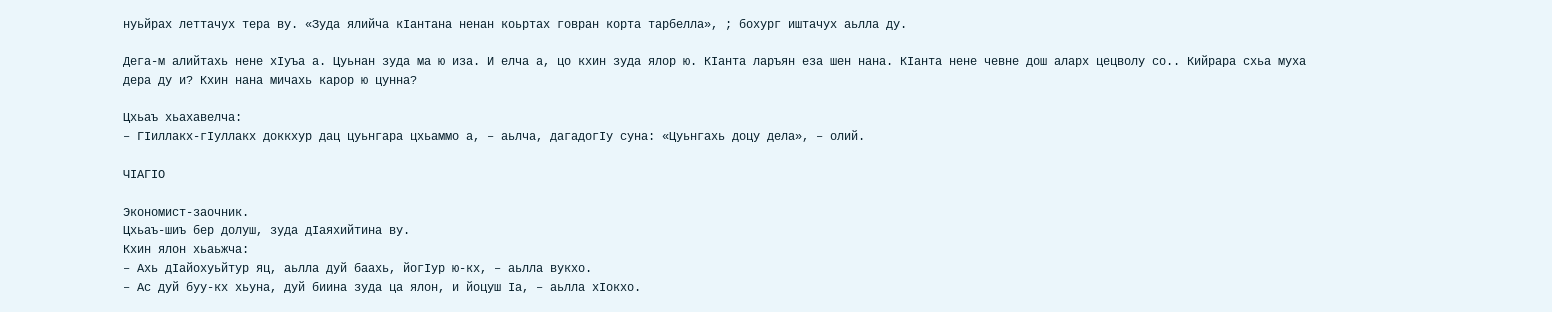нуьйрах леттачух тера ву. «Зуда ялийча кIантана ненан коьртах говран корта тарбелла», ; бохург иштачух аьлла ду.

Дега-м алийтахь нене хIуъа а. Цуьнан зуда ма ю иза. И елча а, цо кхин зуда ялор ю. КIанта ларъян еза шен нана. КIанта нене чевне дош аларх цецволу со.. Кийрара схьа муха дера ду и? Кхин нана мичахь карор ю цунна?

Цхьаъ хьахавелча:
– ГIиллакх-гIуллакх доккхур дац цуьнгара цхьаммо а, – аьлча, дагадогIу суна: «Цуьнгахь доцу дела», – олий.

ЧIАГIО

Экономист-заочник.
Цхьаъ-шиъ бер долуш, зуда дIаяхийтина ву.
Кхин ялон хьаьжча:
– Ахь дIайохуьйтур яц, аьлла дуй баахь, йогIур ю-кх, – аьлла вукхо.
– Ас дуй буу-кх хьуна, дуй биина зуда ца ялон, и йоцуш Iа, – аьлла хIокхо.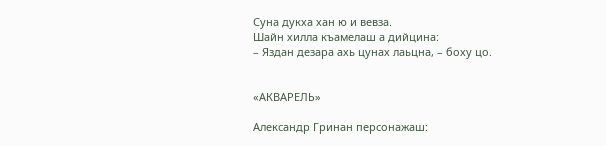Суна дукха хан ю и вевза.
Шайн хилла къамелаш а дийцина:
– Яздан дезара ахь цунах лаьцна, – боху цо.


«АКВАРЕЛЬ»

Александр Гринан персонажаш: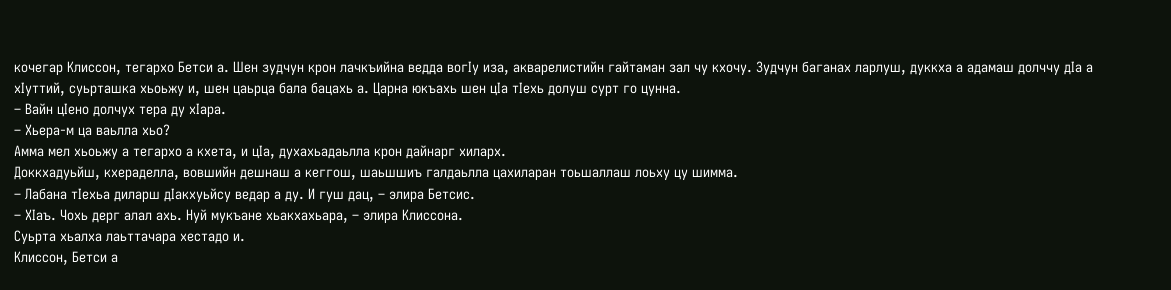кочегар Клиссон, тегархо Бетси а. Шен зудчун крон лачкъийна ведда вогIу иза, акварелистийн гайтаман зал чу кхочу. Зудчун баганах ларлуш, дуккха а адамаш долччу дIа а хIуттий, суьрташка хьоьжу и, шен цаьрца бала бацахь а. Царна юкъахь шен цIа тIехь долуш сурт го цунна.
– Вайн цIено долчух тера ду хIара.
– Хьера-м ца ваьлла хьо?
Амма мел хьоьжу а тегархо а кхета, и цIа, духахьадаьлла крон дайнарг хиларх.
Доккхадуьйш, кхераделла, вовшийн дешнаш а кеггош, шаьшшиъ галдаьлла цахиларан тоьшаллаш лоьху цу шимма.
– Лабана тIехьа диларш дIакхуьйсу ведар а ду. И гуш дац, – элира Бетсис.
– ХIаъ. Чохь дерг алал ахь. Нуй мукъане хьакхахьара, – элира Клиссона.
Суьрта хьалха лаьттачара хестадо и.
Клиссон, Бетси а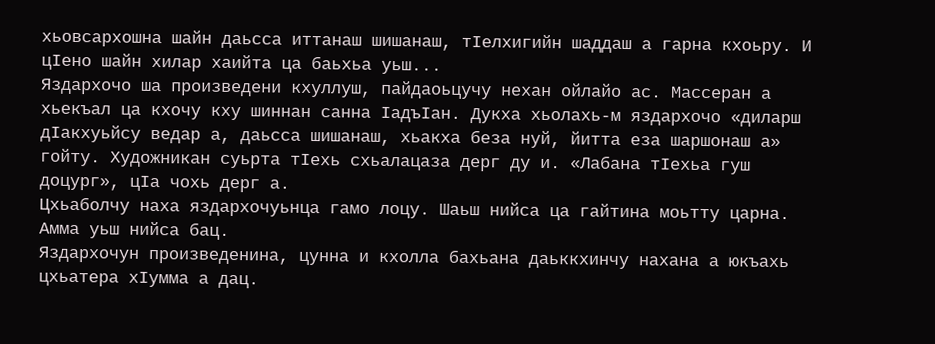хьовсархошна шайн даьсса иттанаш шишанаш, тIелхигийн шаддаш а гарна кхоьру. И цIено шайн хилар хаийта ца баьхьа уьш...
Яздархочо ша произведени кхуллуш, пайдаоьцучу нехан ойлайо ас. Массеран а хьекъал ца кхочу кху шиннан санна IадъIан. Дукха хьолахь-м яздархочо «диларш дIакхуьйсу ведар а, даьсса шишанаш, хьакха беза нуй, йитта еза шаршонаш а» гойту. Художникан суьрта тIехь схьалацаза дерг ду и. «Лабана тIехьа гуш доцург», цIа чохь дерг а.
Цхьаболчу наха яздархочуьнца гамо лоцу. Шаьш нийса ца гайтина моьтту царна. Амма уьш нийса бац.
Яздархочун произведенина, цунна и кхолла бахьана даьккхинчу нахана а юкъахь цхьатера хIумма а дац.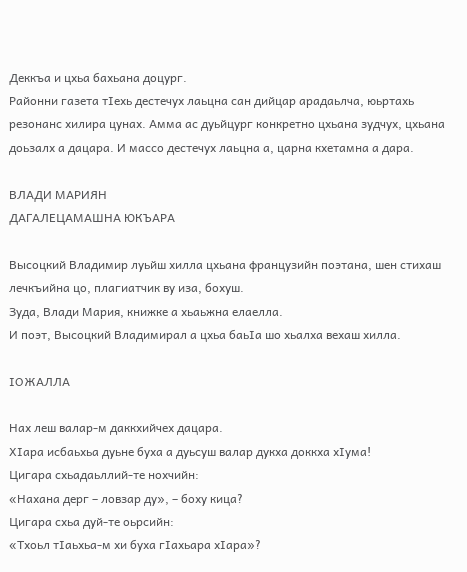Деккъа и цхьа бахьана доцург.
Районни газета тIехь дестечух лаьцна сан дийцар арадаьлча, юьртахь резонанс хилира цунах. Амма ас дуьйцург конкретно цхьана зудчух, цхьана доьзалх а дацара. И массо дестечух лаьцна а, царна кхетамна а дара.

ВЛАДИ МАРИЯН
ДАГАЛЕЦАМАШНА ЮКЪАРА

Высоцкий Владимир луьйш хилла цхьана французийн поэтана, шен стихаш лечкъийна цо, плагиатчик ву иза, бохуш.
Зуда, Влади Мария, книжке а хьаьжна елаелла.
И поэт, Высоцкий Владимирал а цхьа баьIа шо хьалха вехаш хилла.

IОЖАЛЛА

Нах леш валар-м даккхийчех дацара.
ХIара исбаьхьа дуьне буха а дуьсуш валар дукха доккха хIума!
Цигара схьадаьллий-те нохчийн:
«Нахана дерг – ловзар ду», – боху кица?
Цигара схьа дуй-те оьрсийн:
«Тхоьл тIаьхьа-м хи буха гIахьара хIара»?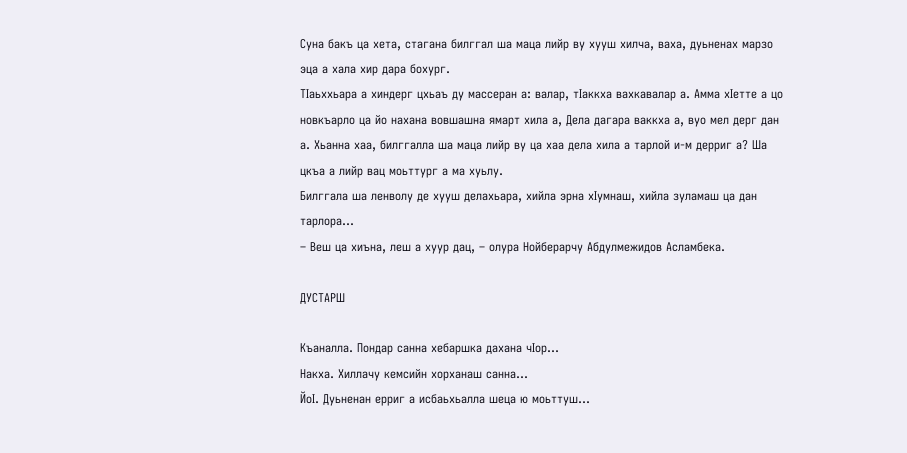Суна бакъ ца хета, стагана билггал ша маца лийр ву хууш хилча, ваха, дуьненах марзо эца а хала хир дара бохург.
ТIаьххьара а хиндерг цхьаъ ду массеран а: валар, тIаккха вахкавалар а. Амма хIетте а цо новкъарло ца йо нахана вовшашна ямарт хила а, Дела дагара ваккха а, вуо мел дерг дан а. Хьанна хаа, билггалла ша маца лийр ву ца хаа дела хила а тарлой и-м дерриг а? Ша цкъа а лийр вац моьттург а ма хуьлу.
Билггала ша ленволу де хууш делахьара, хийла эрна хIумнаш, хийла зуламаш ца дан тарлора...
– Веш ца хиъна, леш а хуур дац, – олура Нойберарчу Абдулмежидов Асламбека.

ДУСТАРШ

Къаналла. Пондар санна хебаршка дахана чIор...
Накха. Хиллачу кемсийн хорханаш санна...
ЙоI. Дуьненан ерриг а исбаьхьалла шеца ю моьттуш...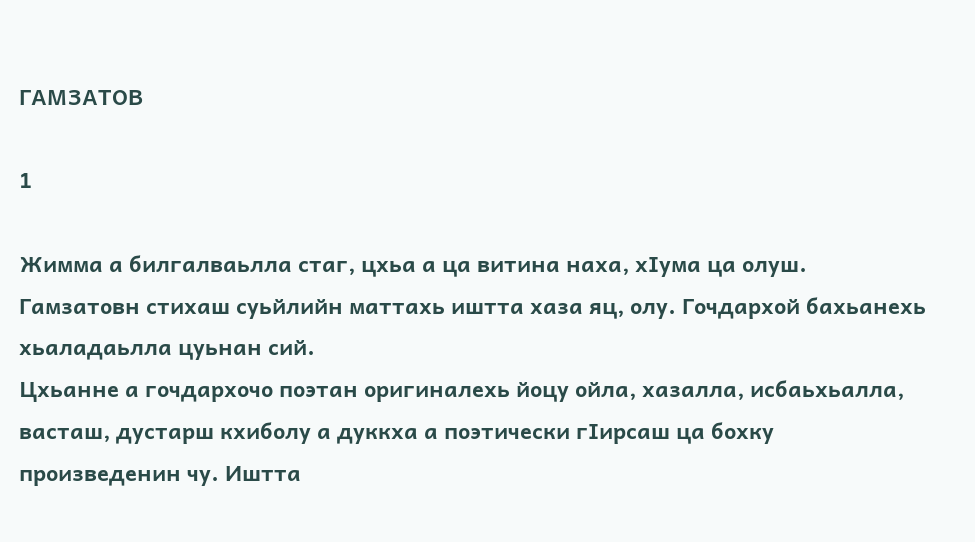ГАМЗАТОВ

1

Жимма а билгалваьлла стаг, цхьа а ца витина наха, хIума ца олуш.
Гамзатовн стихаш суьйлийн маттахь иштта хаза яц, олу. Гочдархой бахьанехь хьаладаьлла цуьнан сий.
Цхьанне а гочдархочо поэтан оригиналехь йоцу ойла, хазалла, исбаьхьалла, васташ, дустарш кхиболу а дуккха а поэтически гIирсаш ца бохку произведенин чу. Иштта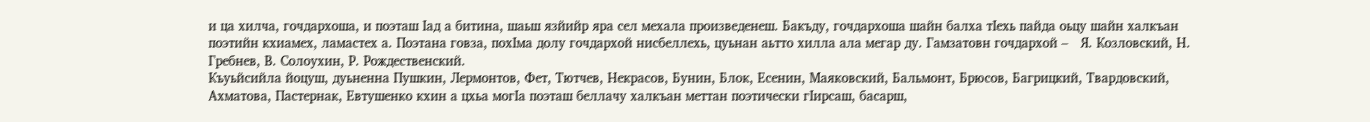и ца хилча, гочдархоша, и поэташ Iад а битина, шаьш язйийр яра сел мехала произведенеш. Бакъду, гочдархоша шайн балха тIехь пайда оьцу шайн халкъан поэтийн кхиамех, ламастех а. Поэтана говза, похIма долу гочдархой нисбеллехь, цуьнан аьтто хилла ала мегар ду. Гамзатовн гочдархой –   Я. Козловский, Н. Гребнев, В. Солоухин, Р. Рождественский.
Къуьйсийла йоцуш, дуьненна Пушкин, Лермонтов, Фет, Тютчев, Некрасов, Бунин, Блок, Есенин, Маяковский, Бальмонт, Брюсов, Багрицкий, Твардовский, Ахматова, Пастернак, Евтушенко кхин а цхьа могIа поэташ беллачу халкъан меттан поэтически гIирсаш, басарш,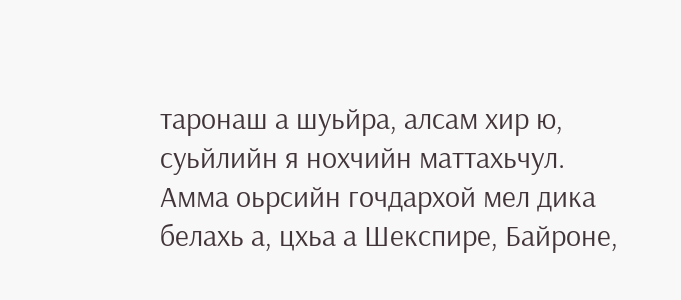таронаш а шуьйра, алсам хир ю, суьйлийн я нохчийн маттахьчул.
Амма оьрсийн гочдархой мел дика белахь а, цхьа а Шекспире, Байроне,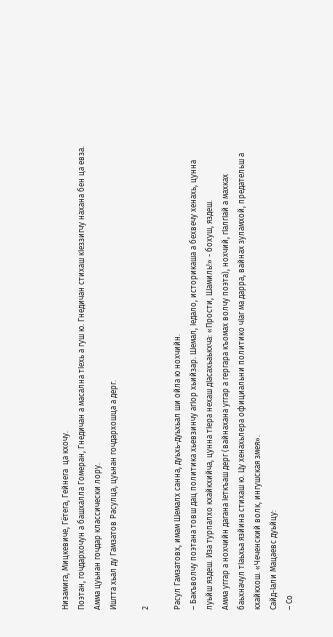Низамига, Мицкевиче, Гётега, Гейнега  ца кхочу.
Поэтан, гочдархочун а башхалла Гомеран, Гнедичан а масална тIехь а гуш ю. Гнедичан стихаш кIеззигчу нахана бен ца евза. Амма цуьнан гочдар классически лору.
Иштта хьал ду Гамзатов Расулца, цуьнан гочдархошца а дерг.

2

Расул Гамзатовх, имам Шемалх санна, дуьхь-дуьхьал ши ойла ю нохчийн.
– Бакъволчу поэтана товш дац политика хьевзинчу агIор хьийзар. Шемал, Iедало, историкаша а бехвечу хенахь, цунна луьйш яздеш. Иза турпалхо кхайкхийча, цунна тIера нехаш дIасахьаькхча: «Прости, Шамиль!» - бохуш, яздеш.
Амма уггар а нохчийн дагана Iеткъаш дерг (вайнахана уггар а гергара къомах волчу поэта), нохчий, гIалгIай а махках баьхначул тIаьхьа язйина стихаш ю. Цу хенахьлера официальни политико чIаг ма дарра, вайнах зуламхой, предательш а кхайкхош. «Чеченский волк, ингушская змея».
Сайд-Iали Мацаевс дуьйцу:
– Со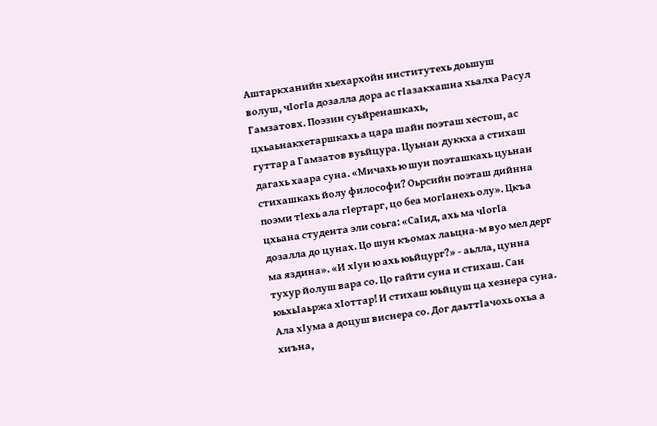Аштаркханийн хьехархойн институтехь доьшуш волуш, чIогIа дозалла дора ас гIазакхашна хьалха Расул Гамзатовх. Поэзин суьйренашкахь, цхьаьнакхетаршкахь а цара шайн поэташ хестош, ас гуттар а Гамзатов вуьйцура. Цуьнан дуккха а стихаш дагахь хаара суна. «Мичахь ю шун поэташкахь цуьнан стихашкахь йолу философи? Оьрсийн поэташ дийнна поэми тIехь ала гIертарг, цо беа могIанехь олу». Цкъа цхьана студента эли соьга: «СаIид, ахь ма чIогIа дозалла до цунах. Цо шун къомах лаьцна-м вуо мел дерг ма яздина». «И хIун ю ахь юьйцург?» - аьлла, цунна тухур йолуш вара со. Цо гайти суна и стихаш. Сан юьхьIаьржа хIоттар! И стихаш юьйцуш ца хезнера суна. Ала хIума а доцуш виснера со. Дог даьттIачохь охьа а хиъна,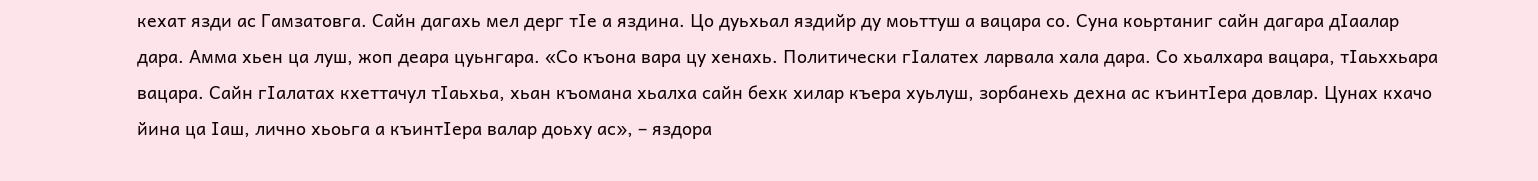кехат язди ас Гамзатовга. Сайн дагахь мел дерг тIе а яздина. Цо дуьхьал яздийр ду моьттуш а вацара со. Суна коьртаниг сайн дагара дIаалар дара. Амма хьен ца луш, жоп деара цуьнгара. «Со къона вара цу хенахь. Политически гIалатех ларвала хала дара. Со хьалхара вацара, тIаьххьара вацара. Сайн гIалатах кхеттачул тIаьхьа, хьан къомана хьалха сайн бехк хилар къера хуьлуш, зорбанехь дехна ас къинтIера довлар. Цунах кхачо йина ца Iаш, лично хьоьга а къинтIера валар доьху ас», – яздора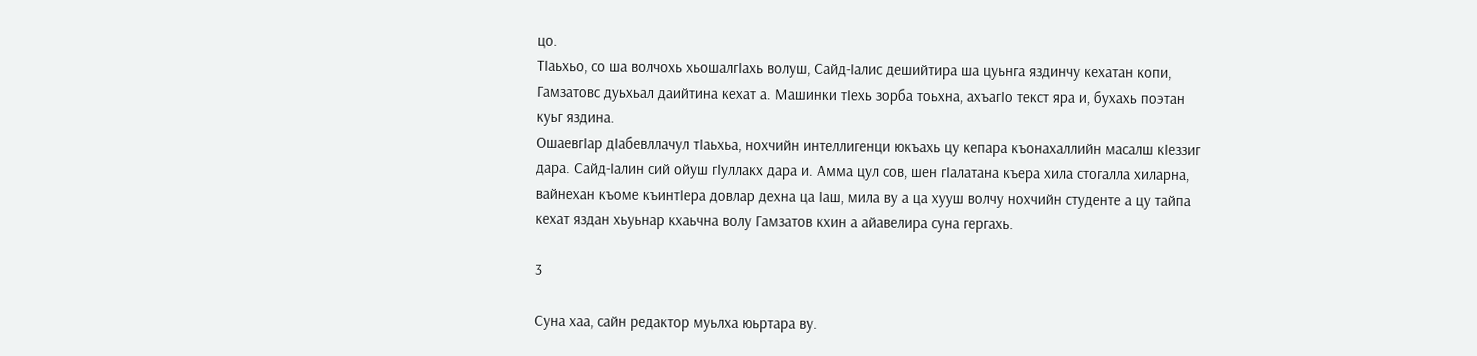цо.
ТIаьхьо, со ша волчохь хьошалгIахь волуш, Сайд-Iалис дешийтира ша цуьнга яздинчу кехатан копи, Гамзатовс дуьхьал даийтина кехат а. Машинки тIехь зорба тоьхна, ахъагIо текст яра и, бухахь поэтан куьг яздина.
ОшаевгIар дIабевллачул тIаьхьа, нохчийн интеллигенци юкъахь цу кепара къонахаллийн масалш кIеззиг дара. Сайд-Iалин сий ойуш гIуллакх дара и. Амма цул сов, шен гIалатана къера хила стогалла хиларна, вайнехан къоме къинтIера довлар дехна ца Iаш, мила ву а ца хууш волчу нохчийн студенте а цу тайпа кехат яздан хьуьнар кхаьчна волу Гамзатов кхин а айавелира суна гергахь.

3

Суна хаа, сайн редактор муьлха юьртара ву.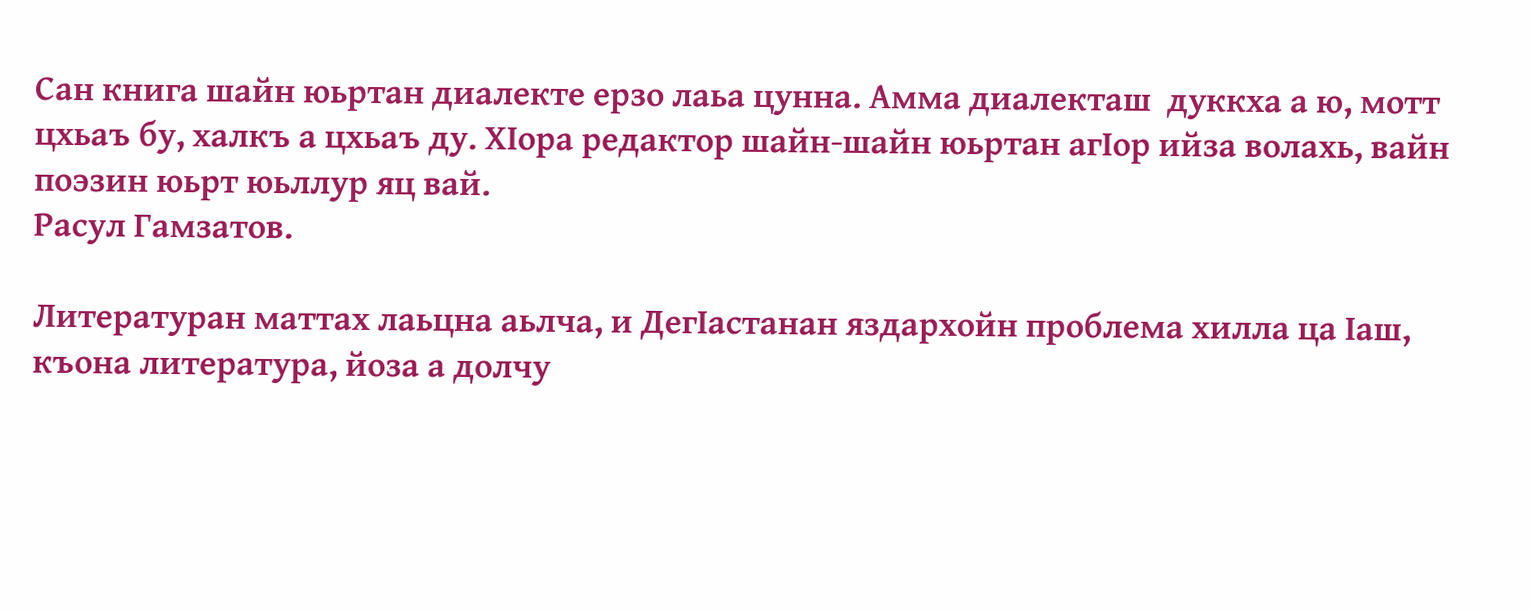Сан книга шайн юьртан диалекте ерзо лаьа цунна. Амма диалекташ  дуккха а ю, мотт цхьаъ бу, халкъ а цхьаъ ду. ХIора редактор шайн-шайн юьртан агIор ийза волахь, вайн поэзин юьрт юьллур яц вай.
Расул Гамзатов.

Литературан маттах лаьцна аьлча, и ДегIастанан яздархойн проблема хилла ца Iаш, къона литература, йоза а долчу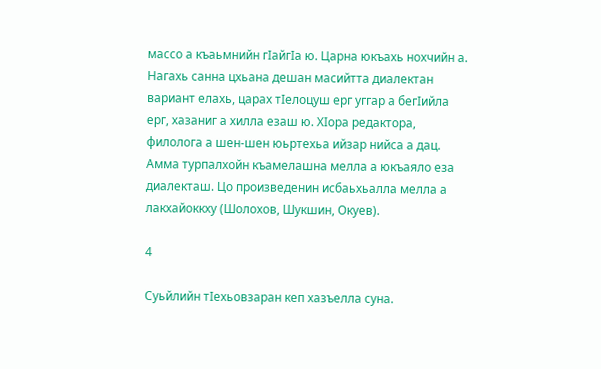массо а къаьмнийн гIайгIа ю. Царна юкъахь нохчийн а. Нагахь санна цхьана дешан масийтта диалектан вариант елахь, царах тIелоцуш ерг уггар а бегIийла ерг, хазаниг а хилла езаш ю. ХIора редактора, филолога а шен-шен юьртехьа ийзар нийса а дац. Амма турпалхойн къамелашна мелла а юкъаяло еза диалекташ. Цо произведенин исбаьхьалла мелла а лакхайоккху (Шолохов, Шукшин, Окуев).

4

Суьйлийн тIехьовзаран кеп хазъелла суна.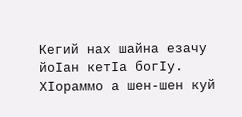Кегий нах шайна езачу йоIан кетIа богIу. ХIораммо а шен-шен куй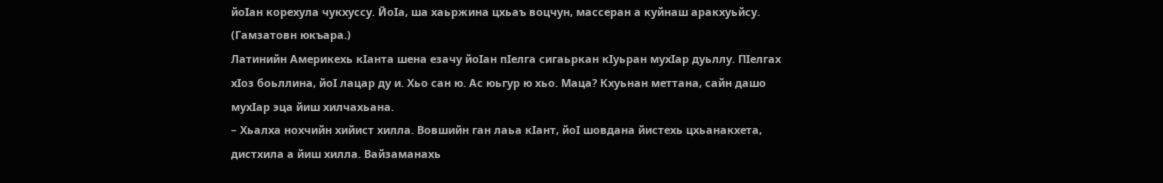йоIан корехула чукхуссу. ЙоIа, ша хаьржина цхьаъ воцчун, массеран а куйнаш аракхуьйсу. (Гамзатовн юкъара.)
Латинийн Америкехь кIанта шена езачу йоIан пIелга сигаьркан кIуьран мухIар дуьллу. ПIелгах хIоз боьллина, йоI лацар ду и. Хьо сан ю. Ас юьгур ю хьо. Маца? Кхуьнан меттана, сайн дашо мухIар эца йиш хилчахьана.
– Хьалха нохчийн хийист хилла. Вовшийн ган лаьа кIант, йоI шовдана йистехь цхьанакхета, дистхила а йиш хилла. Вайзаманахь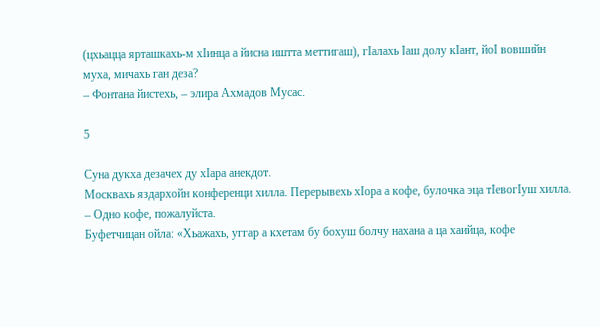(цхьацца ярташкахь-м хIинца а йисна иштта меттигаш), гIалахь Iаш долу кIант, йоI вовшийн муха, мичахь ган деза?
– Фонтана йистехь, – элира Ахмадов Мусас.

5

Суна дукха дезачех ду хIара анекдот.
Москвахь яздархойн конференци хилла. Перерывехь хIора а кофе, булочка эца тIевогIуш хилла.
– Одно кофе, пожалуйста.
Буфетчицан ойла: «Хьажахь, уггар а кхетам бу бохуш болчу нахана а ца хаийца, кофе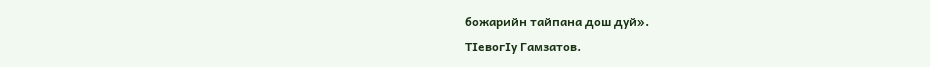божарийн тайпана дош дуй».
ТIевогIу Гамзатов.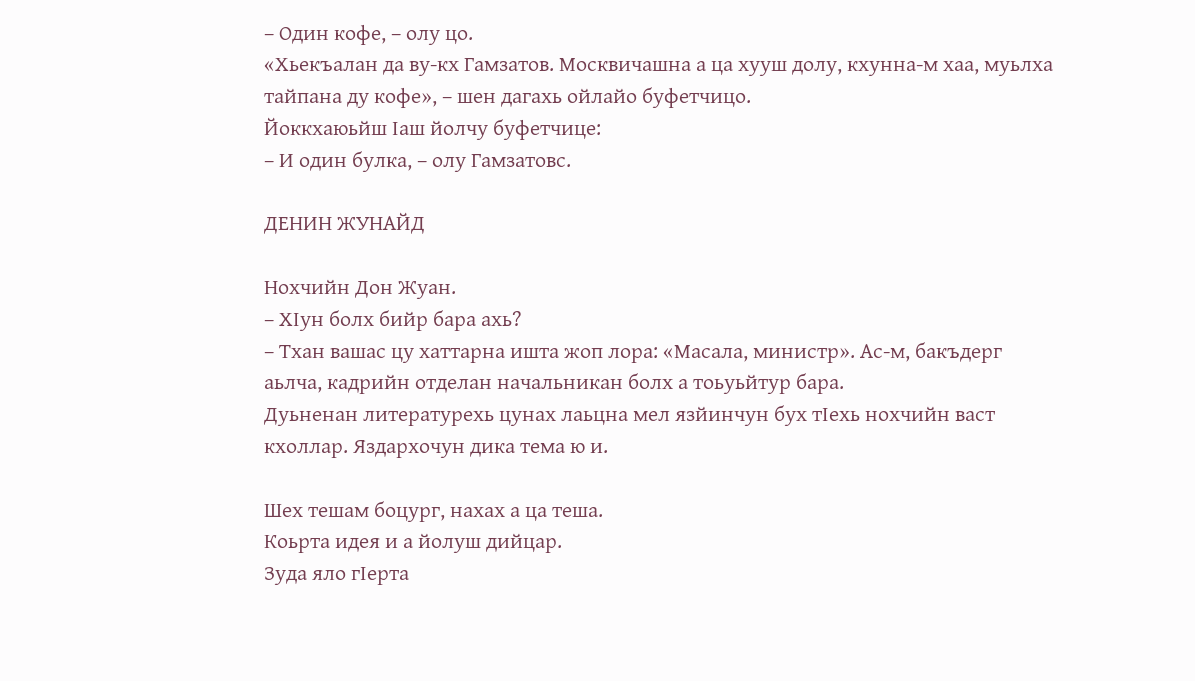– Один кофе, – олу цо.
«Хьекъалан да ву-кх Гамзатов. Москвичашна а ца хууш долу, кхунна-м хаа, муьлха тайпана ду кофе», – шен дагахь ойлайо буфетчицо.
Йоккхаюьйш Iаш йолчу буфетчице:
– И один булка, – олу Гамзатовс.

ДЕНИН ЖУНАЙД

Нохчийн Дон Жуан.
– ХIун болх бийр бара ахь?
– Тхан вашас цу хаттарна ишта жоп лора: «Масала, министр». Ас-м, бакъдерг аьлча, кадрийн отделан начальникан болх а тоьуьйтур бара.
Дуьненан литературехь цунах лаьцна мел язйинчун бух тIехь нохчийн васт кхоллар. Яздархочун дика тема ю и.

Шех тешам боцург, нахах а ца теша.
Коьрта идея и а йолуш дийцар.
Зуда яло гIерта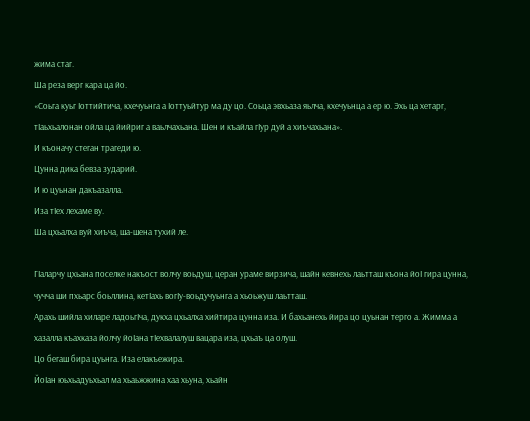жима стаг.
Ша реза верг кара ца йо.
«Соьга куьг Iоттийтича, кхечуьнга а Iоттуьйтур ма ду цо. Соьца эвхьаза яьлча, кхечуьнца а ер ю. Эхь ца хетарг, тIаьхьалонан ойла ца йийриг а ваьлчахьана. Шен и къайла гIур дуй а хиъчахьана».
И къоначу стеган трагеди ю.
Цунна дика бевза зударий.
И ю цуьнан дакъазалла.
Иза тIех лехаме ву.
Ша цхьалха вуй хиъча, ша-шена тухий ле.

ГIаларчу цхьана поселке накъост волчу воьдуш, церан ураме вирзича, шайн кевнехь лаьтташ къона йоI гира цунна, чучча ши пхьарс боьллина, кетIахь вогIу-воьдучуьнга а хьоьжуш лаьтташ.
Арахь шийла хиларе ладоьгIча, дукха цхьалха хийтира цунна иза. И бахьанехь йира цо цуьнан терго а. Жимма а хазалла къахказа йолчу йоIана тIехвалалуш вацара иза, цхьаъ ца олуш.
Цо бегаш бира цуьнга. Иза елакъежира.
ЙоIан юьхьадуьхьал ма хьаьжжина хаа хьуна, хьайн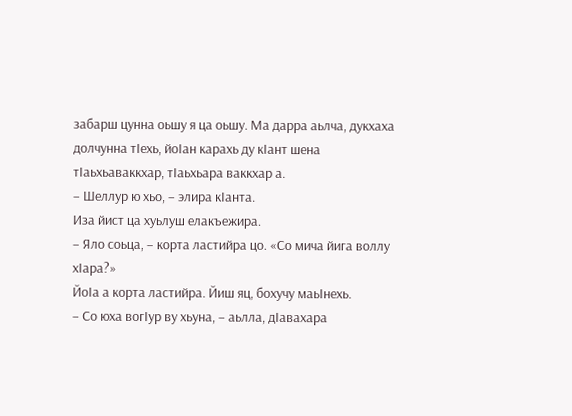забарш цунна оьшу я ца оьшу. Ма дарра аьлча, дукхаха долчунна тIехь, йоIан карахь ду кIант шена тIаьхьаваккхар, тIаьхьара ваккхар а.
– Шеллур ю хьо, – элира кIанта.
Иза йист ца хуьлуш елакъежира.
– Яло соьца, – корта ластийра цо. «Со мича йига воллу хIара?»
ЙоIа а корта ластийра. Йиш яц, бохучу маьIнехь.
– Со юха вогIур ву хьуна, – аьлла, дIавахара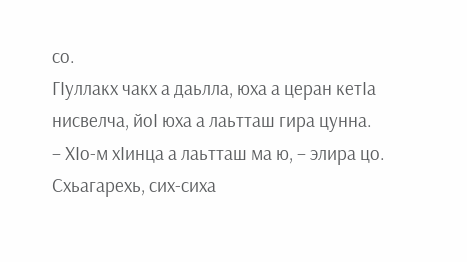со.
ГIуллакх чакх а даьлла, юха а церан кетIа нисвелча, йоI юха а лаьтташ гира цунна.
– ХIо-м хIинца а лаьтташ ма ю, – элира цо.
Схьагарехь, сих-сиха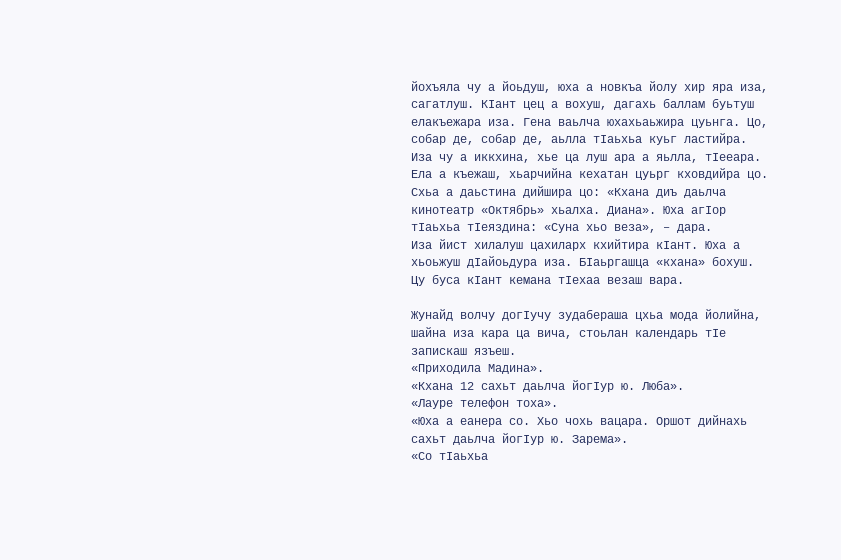йохъяла чу а йоьдуш, юха а новкъа йолу хир яра иза, сагатлуш. КIант цец а вохуш, дагахь баллам буьтуш елакъежара иза. Гена ваьлча юхахьаьжира цуьнга. Цо, собар де, собар де, аьлла тIаьхьа куьг ластийра.
Иза чу а иккхина, хье ца луш ара а яьлла, тIееара. Ела а къежаш, хьарчийна кехатан цуьрг кховдийра цо. Схьа а даьстина дийшира цо: «Кхана диъ даьлча кинотеатр «Октябрь» хьалха. Диана». Юха агIор тIаьхьа тIеяздина: «Суна хьо веза», – дара.
Иза йист хилалуш цахиларх кхийтира кIант. Юха а хьоьжуш дIайоьдура иза. БIаьргашца «кхана» бохуш.
Цу буса кIант кемана тIехаа везаш вара.

Жунайд волчу догIучу зудабераша цхьа мода йолийна, шайна иза кара ца вича, стоьлан календарь тIе запискаш язъеш.
«Приходила Мадина».
«Кхана 12 сахьт даьлча йогIур ю. Люба».
«Лауре телефон тоха».
«Юха а еанера со. Хьо чохь вацара. Оршот дийнахь сахьт даьлча йогIур ю. Зарема».
«Со тIаьхьа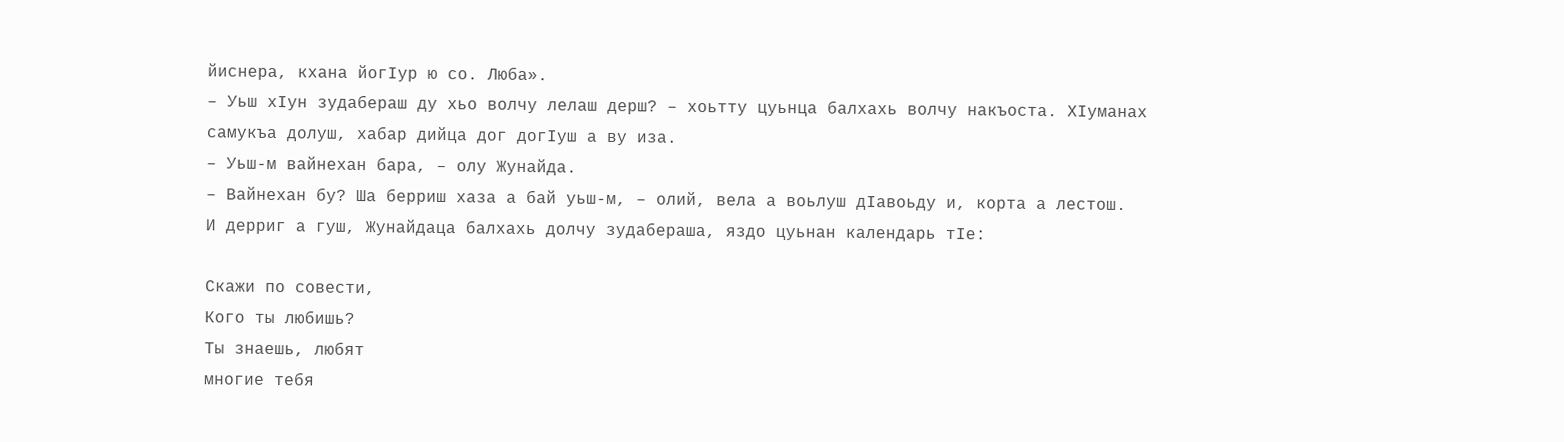йиснера, кхана йогIур ю со. Люба».
– Уьш хIун зудабераш ду хьо волчу лелаш дерш? – хоьтту цуьнца балхахь волчу накъоста. ХIуманах самукъа долуш, хабар дийца дог догIуш а ву иза.
– Уьш-м вайнехан бара, – олу Жунайда.
– Вайнехан бу? Ша берриш хаза а бай уьш-м, – олий, вела а воьлуш дIавоьду и, корта а лестош.
И дерриг а гуш, Жунайдаца балхахь долчу зудабераша, яздо цуьнан календарь тIе:

Скажи по совести,
Кого ты любишь?
Ты знаешь, любят
многие тебя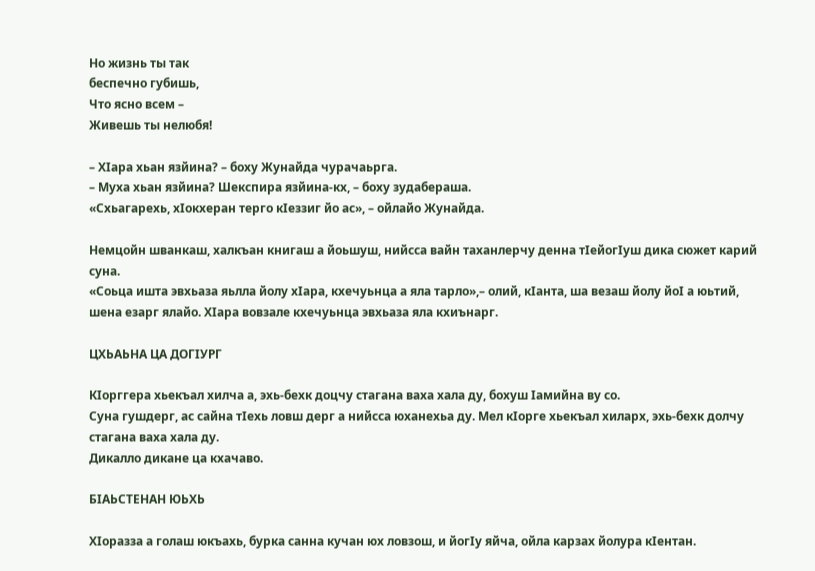Но жизнь ты так
беспечно губишь,
Что ясно всем –
Живешь ты нелюбя!

– ХIара хьан язйина? – боху Жунайда чурачаьрга.
– Муха хьан язйина? Шекспира язйина-кх, – боху зудабераша.
«Схьагарехь, хIокхеран терго кIеззиг йо ас», – ойлайо Жунайда.

Немцойн шванкаш, халкъан книгаш а йоьшуш, нийсса вайн таханлерчу денна тIейогIуш дика сюжет карий суна.
«Соьца ишта эвхьаза яьлла йолу хIара, кхечуьнца а яла тарло»,– олий, кIанта, ша везаш йолу йоI а юьтий, шена езарг ялайо. ХIара вовзале кхечуьнца эвхьаза яла кхиънарг.

ЦХЬАЬНА ЦА ДОГIУРГ

КIорггера хьекъал хилча а, эхь-бехк доцчу стагана ваха хала ду, бохуш Iамийна ву со.
Суна гушдерг, ас сайна тIехь ловш дерг а нийсса юханехьа ду. Мел кIорге хьекъал хиларх, эхь-бехк долчу стагана ваха хала ду.
Дикалло дикане ца кхачаво.

БIАЬСТЕНАН ЮЬХЬ

ХIоразза а голаш юкъахь, бурка санна кучан юх ловзош, и йогIу яйча, ойла карзах йолура кIентан.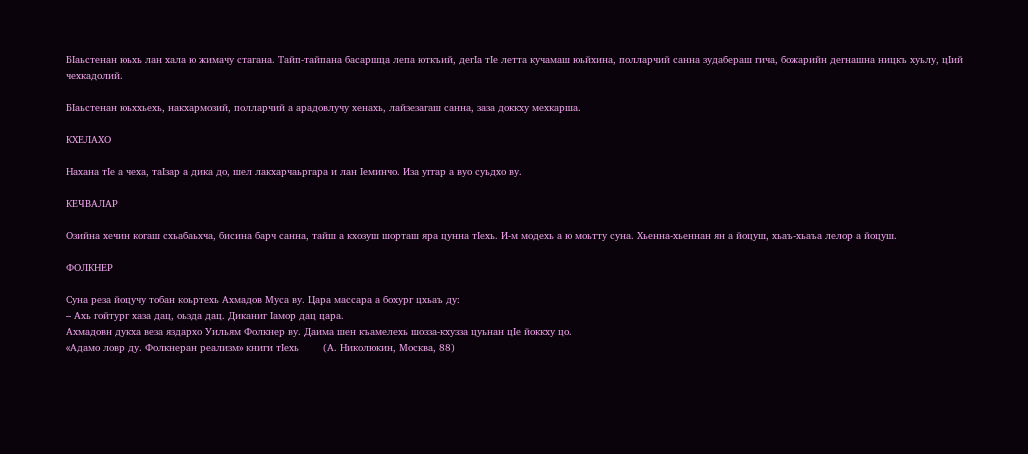БIаьстенан юьхь лан хала ю жимачу стагана. Тайп-тайпана басаршца лепа юткъий, дегIа тIе летта кучамаш юьйхина, полларчий санна зудабераш гича, божарийн дегнашна ницкъ хуьлу, цIий чехкадолий.

БIаьстенан юьххьехь, накхармозий, полларчий а арадовлучу хенахь, лайзезагаш санна, заза доккху мехкарша.

КХЕЛАХО

Нахана тIе а чеха, таIзар а дика до, шел лакхарчаьргара и лан Iеминчо. Иза уггар а вуо суьдхо ву.

КЕЧВАЛАР

Озийна хечин когаш схьабаьхча, бисина барч санна, тайш а кхозуш шорташ яра цунна тIехь. И-м модехь а ю моьтту суна. Хьенна-хьеннан ян а йоцуш, хьаъ-хьаъа лелор а йоцуш.

ФОЛКНЕР

Суна реза йоцучу тобан коьртехь Ахмадов Муса ву. Цара массара а бохург цхьаъ ду:
– Ахь гойтург хаза дац, оьзда дац. Диканиг Iамор дац цара.
Ахмадовн дукха веза яздархо Уильям Фолкнер ву. Даима шен къамелехь шозза-кхузза цуьнан цIе йоккху цо.
«Адамо ловр ду. Фолкнеран реализм» книги тIехь        (А. Николюкин, Москва, 88)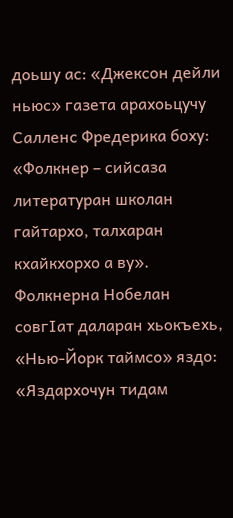доьшу ас: «Джексон дейли ньюс» газета арахоьцучу Салленс Фредерика боху:
«Фолкнер – сийсаза литературан школан гайтархо, талхаран кхайкхорхо а ву». Фолкнерна Нобелан совгIат даларан хьокъехь, «Нью-Йорк таймсо» яздо: «Яздархочун тидам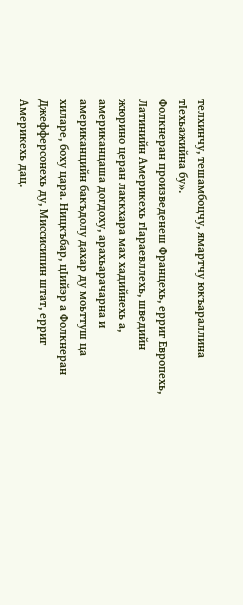телхинчу, тешамбоцчу, ямартчу юкъараллина тIехьажийна бу».
Фолкнеран произведенеш Францехь, ерриг Европехь, Латинийн Америкехь гIараевллехь, шведийн жюрино церан лаккхара мах хадийнехь а, американцаша догдоху, арахьарачарна и американцийн бакъдолу дахар ду моьттуш ца хиларе, боху цара. Ницкъбар, цIийэр а Фолкнеран Джефферсонехь ду, Миссисипин штат, ерриг Америкехь дац.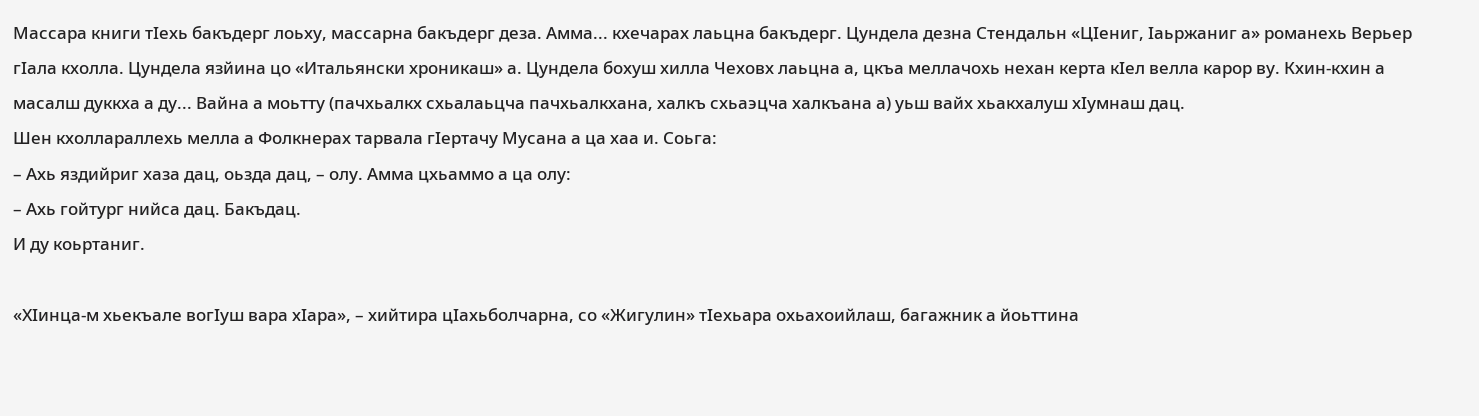Массара книги тIехь бакъдерг лоьху, массарна бакъдерг деза. Амма... кхечарах лаьцна бакъдерг. Цундела дезна Стендальн «ЦIениг, Iаьржаниг а» романехь Верьер гIала кхолла. Цундела язйина цо «Итальянски хроникаш» а. Цундела бохуш хилла Чеховх лаьцна а, цкъа меллачохь нехан керта кIел велла карор ву. Кхин-кхин а масалш дуккха а ду... Вайна а моьтту (пачхьалкх схьалаьцча пачхьалкхана, халкъ схьаэцча халкъана а) уьш вайх хьакхалуш хIумнаш дац.
Шен кхоллараллехь мелла а Фолкнерах тарвала гIертачу Мусана а ца хаа и. Соьга:
– Ахь яздийриг хаза дац, оьзда дац, – олу. Амма цхьаммо а ца олу:
– Ахь гойтург нийса дац. Бакъдац.
И ду коьртаниг.

«ХIинца-м хьекъале вогIуш вара хIара», – хийтира цIахьболчарна, со «Жигулин» тIехьара охьахоийлаш, багажник а йоьттина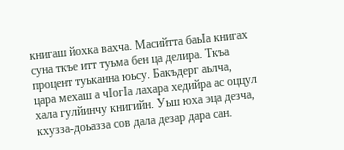книгаш йохка вахча. Масийтта баьIа книгах суна ткъе итт туьма бен ца делира. Ткъа процент туьканна юьсу. Бакъдерг аьлча, цара мехаш а чIогIа лахара хедийра ас оццул хала гулйинчу книгийн. Уьш юха эца дезча, кхузза-доьазза сов дала дезар дара сан.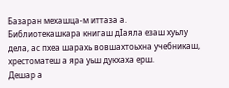Базаран мехашца-м иттаза а.
Библиотекашкара книгаш дIаяла езаш хуьлу дела, ас пхеа шарахь вовшахтоьхна учебникаш, хрестоматеш а яра уьш дукхаха ерш.
Дешар а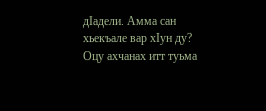дIадели. Амма сан хьекъале вар хIун ду?
Оцу ахчанах итт туьма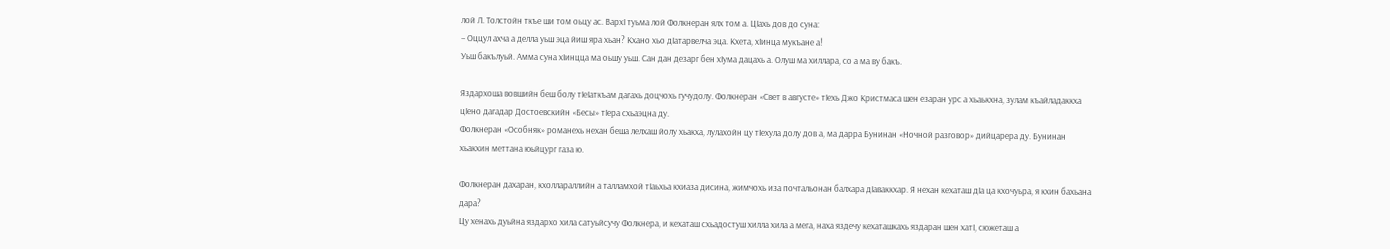лой Л. Толстойн ткъе ши том оьцу ас. ВархI туьма лой Фолкнеран ялх том а. ЦIахь дов до суна:
– Оццул ахча а делла уьш эца йиш яра хьан? Кхано хьо дIатарвелча эца. Кхета, хIинца мукъане а!
Уьш бакълуьй. Амма суна хIинцца ма оьшу уьш. Сан дан дезарг бен хIума дацахь а. Олуш ма хиллара, со а ма ву бакъ.

Яздархоша вовшийн беш болу тIеIаткъам дагахь доцчохь гучудолу. Фолкнеран «Свет в августе» тIехь Джо Кристмаса шен езаран урс а хьаькхна, зулам къайладаккха цIено дагадар Достоевскийн «Бесы» тIера схьаэцна ду.
Фолкнеран «Особняк» романехь нехан беша лелхаш йолу хьакха, лулахойн цу тIехула долу дов а, ма дарра Бунинан «Ночной разговор» дийцарера ду. Бунинан хьакхин меттана юьйцург газа ю.

Фолкнеран дахаран, кхоллараллийн а талламхой тIаьхьа кхиаза дисина, жимчохь иза почтальонан балхара дIаваккхар. Я нехан кехаташ дIа ца кхочуьра, я кхин бахьана дара?
Цу хенахь дуьйна яздархо хила сатуьйсучу Фолкнера, и кехаташ схьадостуш хилла хила а мега, наха яздечу кехаташкахь яздаран шен хатI, сюжеташ а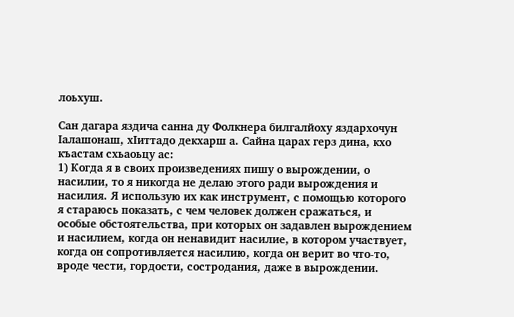лоьхуш.

Сан дагара яздича санна ду Фолкнера билгалйоху яздархочун Iалашонаш, хIиттадо декхарш а. Сайна царах герз дина, кхо къастам схьаоьцу ас:
1) Когда я в своих произведениях пишу о вырождении, о насилии, то я никогда не делаю этого ради вырождения и насилия. Я использую их как инструмент, с помощью которого я стараюсь показать, с чем человек должен сражаться, и особые обстоятельства, при которых он задавлен вырождением и насилием, когда он ненавидит насилие, в котором участвует, когда он сопротивляется насилию, когда он верит во что-то, вроде чести, гордости, состродания, даже в вырождении.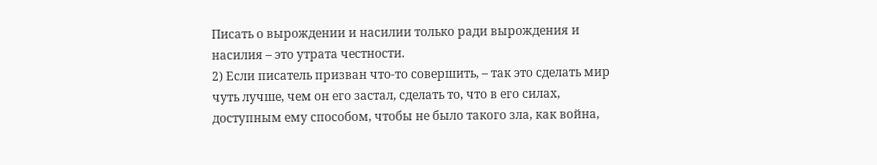Писать о вырождении и насилии только ради вырождения и насилия – это утрата честности.
2) Если писатель призван что-то совершить, – так это сделать мир чуть лучше, чем он его застал, сделать то, что в его силах, доступным ему способом, чтобы не было такого зла, как война,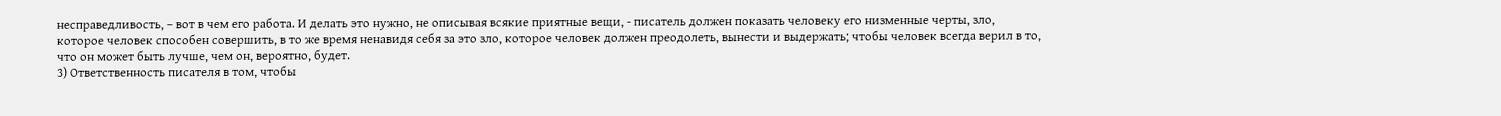несправедливость, – вот в чем его работа. И делать это нужно, не описывая всякие приятные вещи, - писатель должен показать человеку его низменные черты, зло, которое человек способен совершить, в то же время ненавидя себя за это зло, которое человек должен преодолеть, вынести и выдержать; чтобы человек всегда верил в то, что он может быть лучше, чем он, вероятно, будет.
3) Ответственность писателя в том, чтобы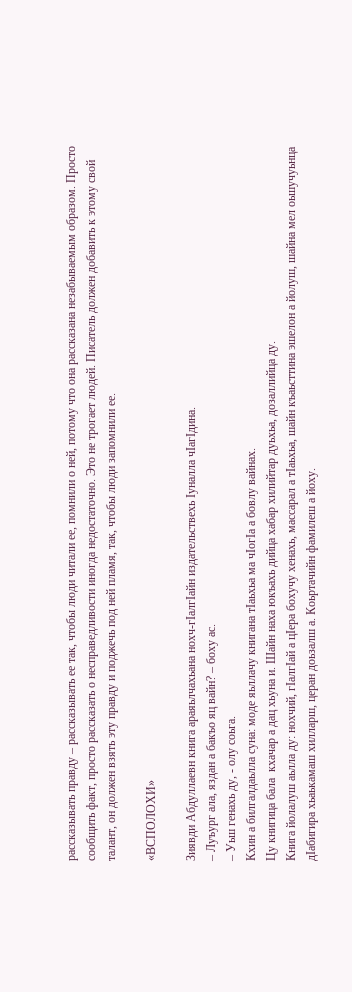рассказывать правду – рассказывать ее так, чтобы люди читали ее, помнили о ней, потому что она рассказана незабываемым образом. Просто сообщить факт, просто рассказать о несправедливости иногда недостаточно. Это не трогает людей. Писатель должен добавить к этому свой талант, он должен взять эту правду и поджечь под ней пламя, так, чтобы люди запомнили ее.

«ВСПОЛОХИ»

Зиявди Абдуллаевн книга араяьлчахьана нохч-гIалгIайн издательствехь Iуналла чIагIдина.
– Луъург ала, яздан а бакъо яц вайн? – боху ас.
– Уьш генахь ду, - олу соьга.
Кхин а билгалдаьлла суна: моде яьллачу книгана тIаьхьа ма чIогIа а бовлу вайнах.
Цу книгица бала  кхачар а дац хьуна и. Шайн наха юкъахь дийца хабар хилийтар дуьхьа, дозаллийца ду.
Книга йолалуш аьлла ду: нохчий, гIалгIай а цIера бохучу хенахь, массарал а тIаьхьа, шайн къаьсттина эшелон а йолуш, шайна мел оьшучуьнца дIабигира хьаькамаш хилларш, церан доьзалш а. Коьртачийн фамилеш а йоху.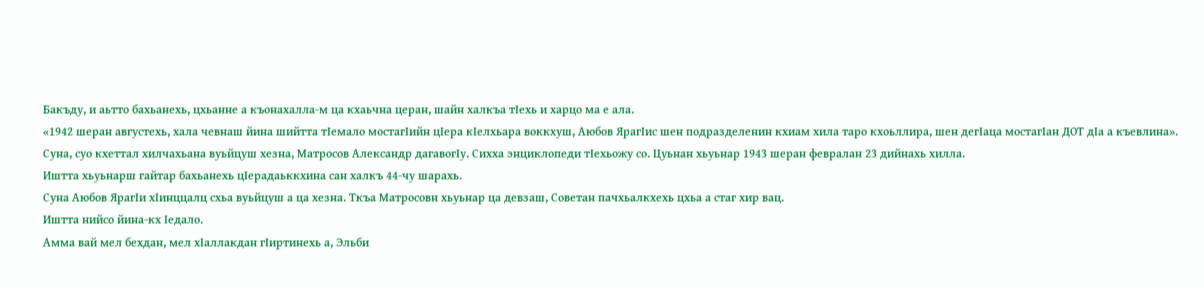Бакъду, и аьтто бахьанехь, цхьанне а къонахалла-м ца кхаьчна церан, шайн халкъа тIехь и харцо ма е ала.
«1942 шеран августехь, хала чевнаш йина шийтта тIемало мостагIийн цIера кIелхьара воккхуш, Аюбов ЯрагIис шен подразделенин кхиам хила таро кхоьллира, шен дегIаца мостагIан ДОТ дIа а къевлина».
Суна, суо кхеттал хилчахьана вуьйцуш хезна, Матросов Александр дагавогIу. Сихха энциклопеди тIехьожу со. Цуьнан хьуьнар 1943 шеран февралан 23 дийнахь хилла.
Иштта хьуьнарш гайтар бахьанехь цIерадаьккхина сан халкъ 44-чу шарахь.
Суна Аюбов ЯрагIи хIинццалц схьа вуьйцуш а ца хезна. Ткъа Матросовн хьуьнар ца девзаш, Советан пачхьалкхехь цхьа а стаг хир вац.
Иштта нийсо йина-кх Iедало.
Амма вай мел бехдан, мел хIаллакдан гIиртинехь а, Эльби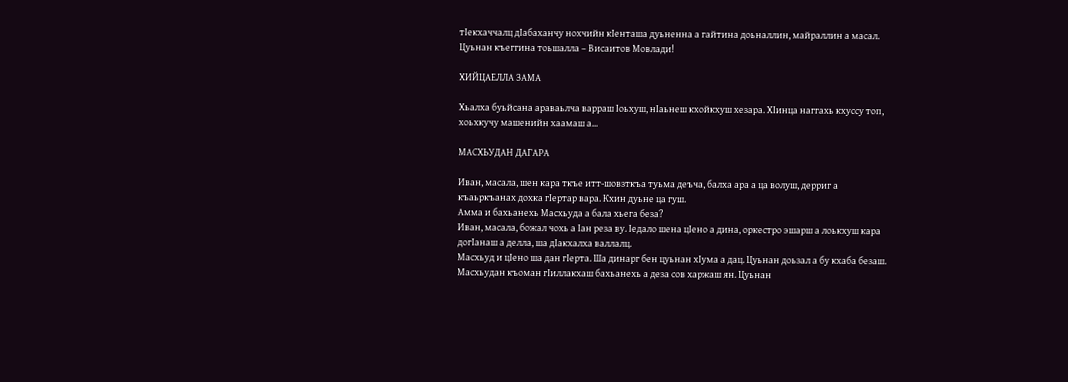тIекхаччалц дIабаханчу нохчийн кIенташа дуьненна а гайтина доьналлин, майраллин а масал.
Цуьнан къеггина тоьшалла – Висаитов Мовлади!

ХИЙЦАЕЛЛА ЗАМА

Хьалха буьйсана араваьлча варраш Iоьхуш, нIаьнеш кхойкхуш хезара. ХIинца наггахь кхуссу топ, хоьхкучу машенийн хаамаш а...

МАСХЬУДАН ДАГАРА

Иван, масала, шен кара ткъе итт-шовзткъа туьма деъча, балха ара а ца волуш, дерриг а къаьркъанах дохка гIертар вара. Кхин дуьне ца гуш.
Амма и бахьанехь Масхьуда а бала хьега беза?
Иван, масала, божал чохь а Iан реза ву. Iедало шена цIено а дина, оркестро эшарш а лоькхуш кара догIанаш а делла, ша дIакхалха валлалц.
Масхьуд и цIено ша дан гIерта. Ша динарг бен цуьнан хIума а дац. Цуьнан доьзал а бу кхаба безаш. Масхьудан къоман гIиллакхаш бахьанехь а деза сов харжаш ян. Цуьнан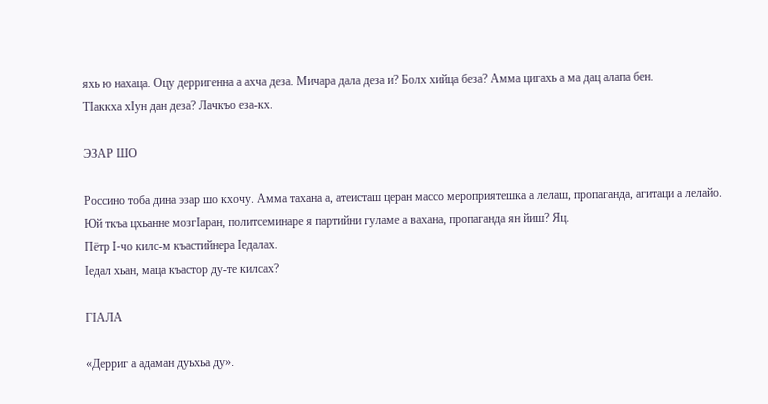яхь ю нахаца. Оцу дерригенна а ахча деза. Мичара дала деза и? Болх хийца беза? Амма цигахь а ма дац алапа бен.
ТIаккха хIун дан деза? Лачкъо еза-кх.

ЭЗАР ШО

Россино тоба дина эзар шо кхочу. Амма тахана а, атеисташ церан массо мероприятешка а лелаш, пропаганда, агитаци а лелайо.
Юй ткъа цхьанне мозгIаран, политсеминаре я партийни гуламе а вахана, пропаганда ян йиш? Яц.
Пётр I-чо килс-м къастийнера Iедалах.
Iедал хьан, маца къастор ду-те килсах?

ГIАЛА

«Дерриг а адаман дуьхьа ду».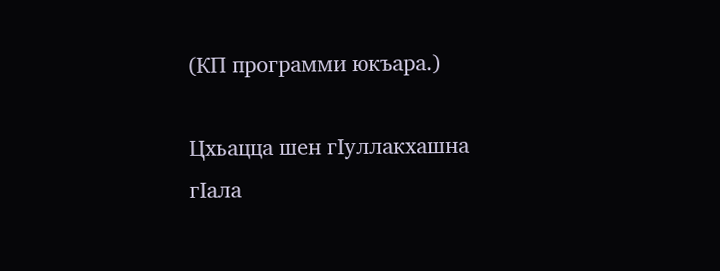(КП программи юкъара.)

Цхьацца шен гIуллакхашна гIала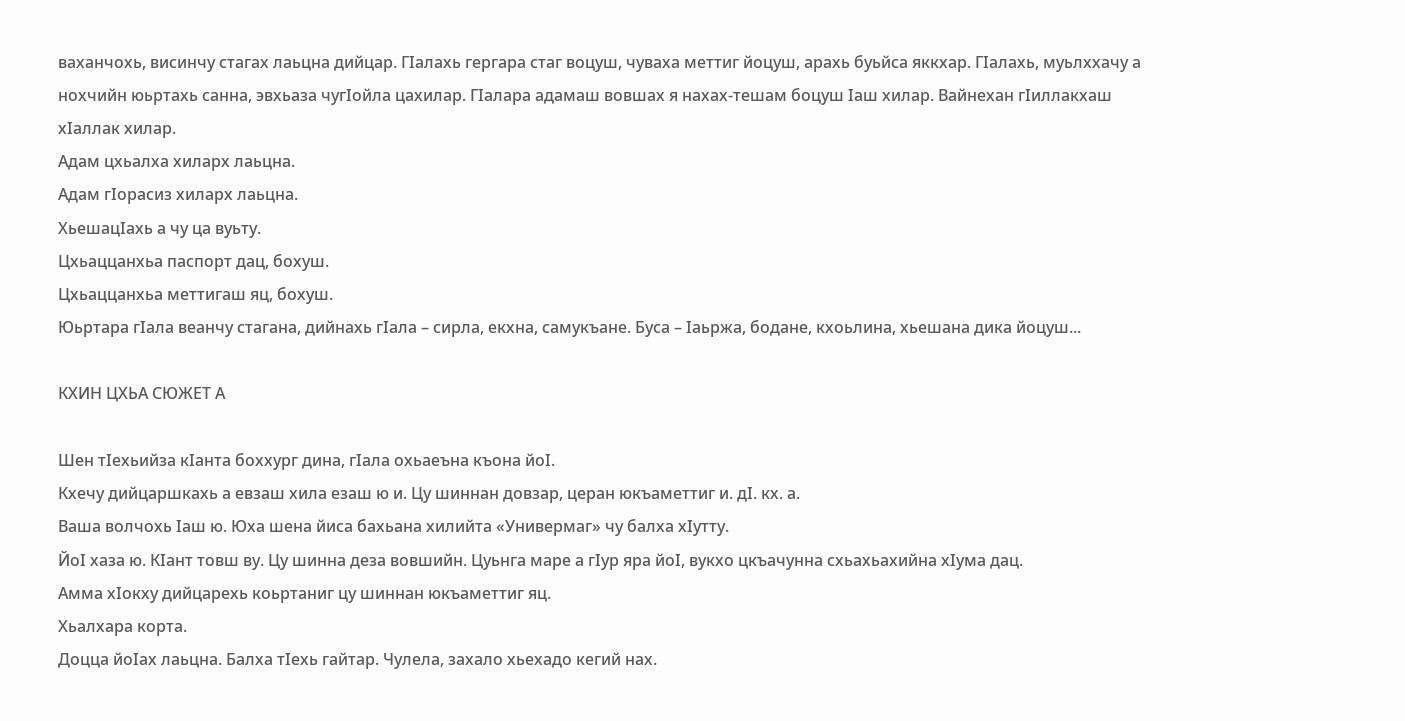ваханчохь, висинчу стагах лаьцна дийцар. ГIалахь гергара стаг воцуш, чуваха меттиг йоцуш, арахь буьйса яккхар. ГIалахь, муьлххачу а нохчийн юьртахь санна, эвхьаза чугIойла цахилар. ГIалара адамаш вовшах я нахах-тешам боцуш Iаш хилар. Вайнехан гIиллакхаш хIаллак хилар.
Адам цхьалха хиларх лаьцна.
Адам гIорасиз хиларх лаьцна.
ХьешацIахь а чу ца вуьту.
Цхьаццанхьа паспорт дац, бохуш.
Цхьаццанхьа меттигаш яц, бохуш.
Юьртара гIала веанчу стагана, дийнахь гIала – сирла, екхна, самукъане. Буса – Iаьржа, бодане, кхоьлина, хьешана дика йоцуш...

КХИН ЦХЬА СЮЖЕТ А

Шен тIехьийза кIанта боххург дина, гIала охьаеъна къона йоI.
Кхечу дийцаршкахь а евзаш хила езаш ю и. Цу шиннан довзар, церан юкъаметтиг и. дI. кх. а.
Ваша волчохь Iаш ю. Юха шена йиса бахьана хилийта «Универмаг» чу балха хIутту.
ЙоI хаза ю. КIант товш ву. Цу шинна деза вовшийн. Цуьнга маре а гIур яра йоI, вукхо цкъачунна схьахьахийна хIума дац.
Амма хIокху дийцарехь коьртаниг цу шиннан юкъаметтиг яц.
Хьалхара корта.
Доцца йоIах лаьцна. Балха тIехь гайтар. Чулела, захало хьехадо кегий нах.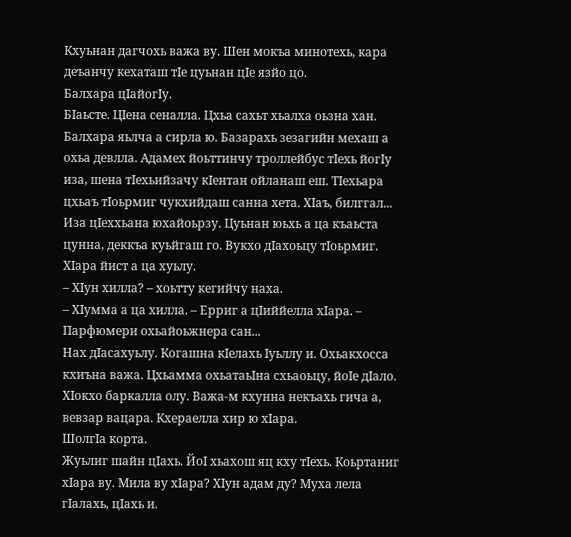Кхуьнан дагчохь важа ву. Шен мокъа минотехь, кара деъанчу кехаташ тIе цуьнан цIе язйо цо.
Балхара цIайогIу.
БIаьсте. ЦIена сеналла. Цхьа сахьт хьалха оьзна хан. Балхара яьлча а сирла ю. Базарахь зезагийн мехаш а охьа девлла. Адамех йоьттинчу троллейбус тIехь йогIу иза, шена тIехьийзачу кIентан ойланаш еш. ТIехьара цхьаъ тIоьрмиг чукхийдаш санна хета. ХIаъ, билггал... Иза цIеххьана юхайоьрзу. Цуьнан юьхь а ца къаьста цунна, деккъа куьйгаш го. Вукхо дIахоьцу тIоьрмиг. ХIара йист а ца хуьлу.
– ХIун хилла? – хоьтту кегийчу наха.
– ХIумма а ца хилла. – Ерриг а цIиййелла хIара. – Парфюмери охьайоьжнера сан...
Нах дIасахуьлу. Когашна кIелахь Iуьллу и. Охьакхосса кхиъна важа. Цхьамма охьатаьIна схьаоьцу, йоIе дIало. ХIокхо баркалла олу. Важа-м кхунна некъахь гича а, вевзар вацара. Кхераелла хир ю хIара.
ШолгIа корта.
Жуьлиг шайн цIахь. ЙоI хьахош яц кху тIехь. Коьртаниг хIара ву. Мила ву хIара? ХIун адам ду? Муха лела гIалахь, цIахь и.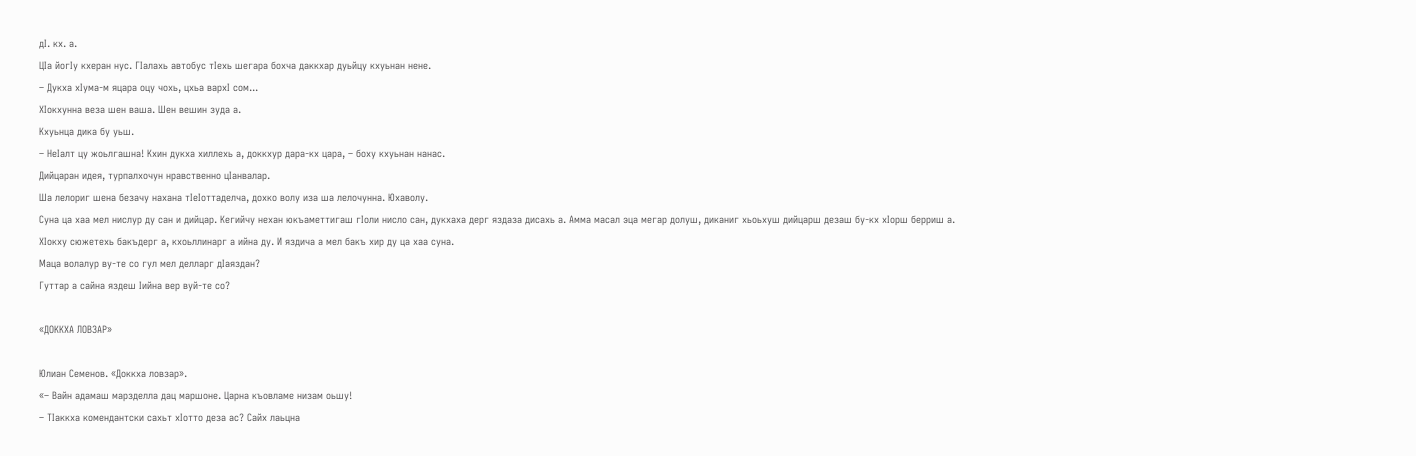дI. кх. а.
ЦIа йогIу кхеран нус. ГIалахь автобус тIехь шегара бохча даккхар дуьйцу кхуьнан нене.
– Дукха хIума-м яцара оцу чохь, цхьа вархI сом...
ХIокхунна веза шен ваша. Шен вешин зуда а.
Кхуьнца дика бу уьш.
– НеIалт цу жоьлгашна! Кхин дукха хиллехь а, доккхур дара-кх цара, – боху кхуьнан нанас.
Дийцаран идея, турпалхочун нравственно цIанвалар.
Ша лелориг шена безачу нахана тIеIоттаделча, дохко волу иза ша лелочунна. Юхаволу.
Суна ца хаа мел нислур ду сан и дийцар. Кегийчу нехан юкъаметтигаш гIоли нисло сан, дукхаха дерг яздаза дисахь а. Амма масал эца мегар долуш, диканиг хьоьхуш дийцарш дезаш бу-кх хIорш берриш а.
ХIокху сюжетехь бакъдерг а, кхоьллинарг а ийна ду. И яздича а мел бакъ хир ду ца хаа суна.
Маца волалур ву-те со гул мел делларг дIаяздан?
Гуттар а сайна яздеш Iийна вер вуй-те со?

«ДОККХА ЛОВЗАР»

Юлиан Семенов. «Доккха ловзар».
«– Вайн адамаш марзделла дац маршоне. Царна къовламе низам оьшу!
– ТIаккха комендантски сахьт хIотто деза ас? Сайх лаьцна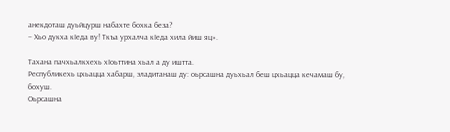анекдоташ дуьйцурш набахте бохка беза?
– Хьо дукха кIеда ву! Ткъа урхалча кIеда хила йиш яц».

Тахана пачхьалкхехь хIоьттина хьал а ду иштта.
Республикехь цхьацца хабарш, эладитанаш ду: оьрсашна дуьхьал беш цхьацца кечамаш бу, бохуш.
Оьрсашна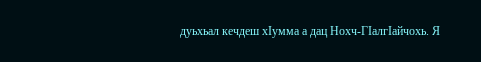дуьхьал кечдеш хIумма а дац Нохч-ГIалгIайчохь. Я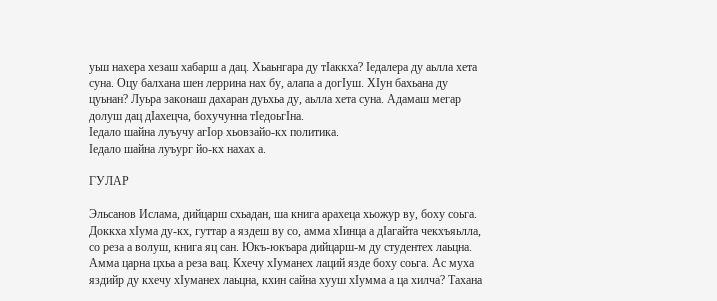уьш нахера хезаш хабарш а дац. Хьаьнгара ду тIаккха? Iедалера ду аьлла хета суна. Оцу балхана шен леррина нах бу, алапа а догIуш. ХIун бахьана ду цуьнан? Луьра законаш дахаран дуьхьа ду, аьлла хета суна. Адамаш мегар долуш дац дIахецча, бохучунна тIедоьгIна.
Iедало шайна луъучу агIор хьовзайо-кх политика.
Iедало шайна луъург йо-кх нахах а.

ГУЛАР

Эльсанов Ислама, дийцарш схьадан, ша книга арахеца хьожур ву, боху соьга.
Доккха хIума ду-кх, гуттар а яздеш ву со, амма хIинца а дIагайта чекхъяьлла, со реза а волуш, книга яц сан. Юкъ-юкъара дийцарш-м ду студентех лаьцна. Амма царна цхьа а реза вац. Кхечу хIуманех лаций язде боху соьга. Ас муха яздийр ду кхечу хIуманех лаьцна, кхин сайна хууш хIумма а ца хилча? Тахана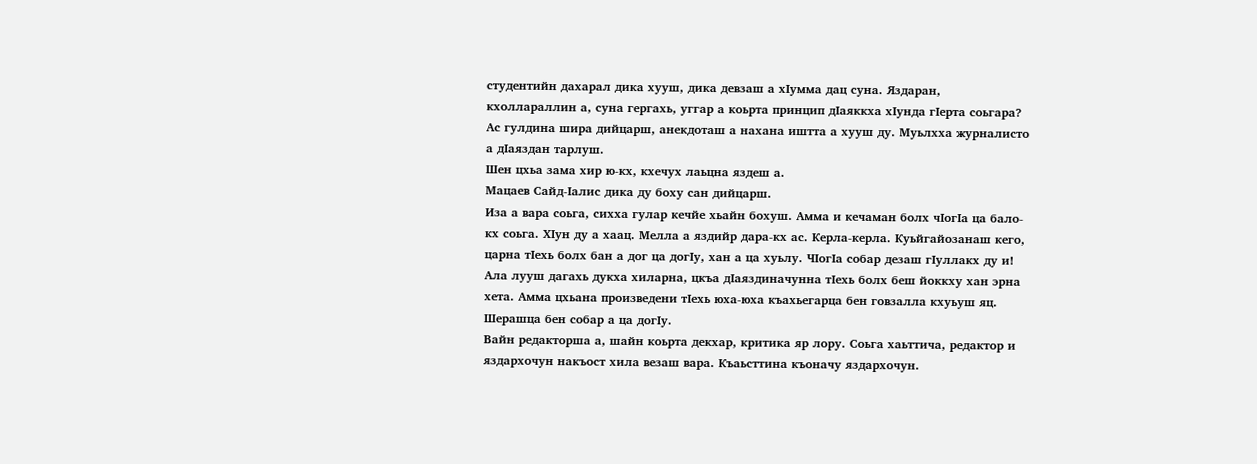студентийн дахарал дика хууш, дика девзаш а хIумма дац суна. Яздаран, кхоллараллин а, суна гергахь, уггар а коьрта принцип дIаяккха хIунда гIерта соьгара?
Ас гулдина шира дийцарш, анекдоташ а нахана иштта а хууш ду. Муьлхха журналисто а дIаяздан тарлуш.
Шен цхьа зама хир ю-кх, кхечух лаьцна яздеш а.
Мацаев Сайд-Iалис дика ду боху сан дийцарш.
Иза а вара соьга, сихха гулар кечйе хьайн бохуш. Амма и кечаман болх чIогIа ца бало-кх соьга. ХIун ду а хаац. Мелла а яздийр дара-кх ас. Керла-керла. Куьйгайозанаш кего, царна тIехь болх бан а дог ца догIу, хан а ца хуьлу. ЧIогIа собар дезаш гIуллакх ду и! Ала лууш дагахь дукха хиларна, цкъа дIаяздиначунна тIехь болх беш йоккху хан эрна хета. Амма цхьана произведени тIехь юха-юха къахьегарца бен говзалла кхуьуш яц. Шерашца бен собар а ца догIу.
Вайн редакторша а, шайн коьрта декхар, критика яр лору. Соьга хаьттича, редактор и яздархочун накъост хила везаш вара. Къаьсттина къоначу яздархочун.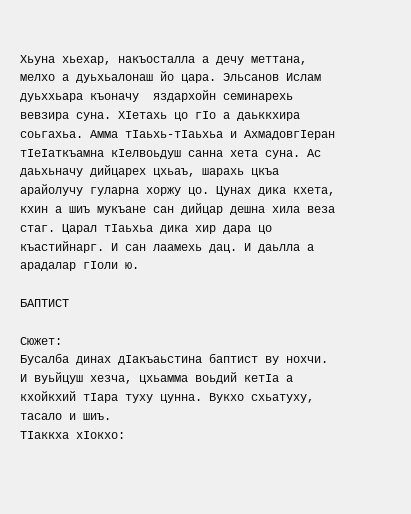Хьуна хьехар, накъосталла а дечу меттана, мелхо а дуьхьалонаш йо цара. Эльсанов Ислам дуьххьара къоначу  яздархойн семинарехь вевзира суна. ХIетахь цо гIо а даьккхира соьгахьа. Амма тIаьхь-тIаьхьа и АхмадовгIеран тIеIаткъамна кIелвоьдуш санна хета суна. Ас даьхьначу дийцарех цхьаъ, шарахь цкъа арайолучу гуларна хоржу цо. Цунах дика кхета, кхин а шиъ мукъане сан дийцар дешна хила веза стаг. Царал тIаьхьа дика хир дара цо къастийнарг. И сан лаамехь дац. И даьлла а арадалар гIоли ю.

БАПТИСТ

Сюжет:
Бусалба динах дIакъаьстина баптист ву нохчи.
И вуьйцуш хезча, цхьамма воьдий кетIа а кхойкхий тIара туху цунна. Вукхо схьатуху, тасало и шиъ.
ТIаккха хIокхо: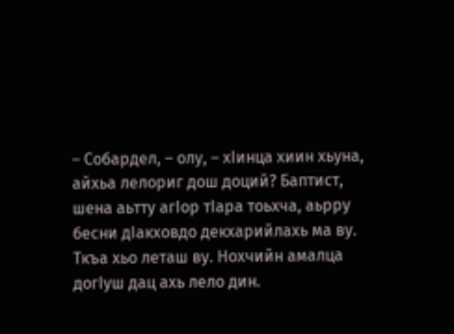– Собардел, – олу, – хIинца хиин хьуна, айхьа лелориг дош доций? Баптист, шена аьтту агIор тIара тоьхча, аьрру бесни дIакховдо декхарийлахь ма ву. Ткъа хьо леташ ву. Нохчийн амалца догIуш дац ахь лело дин.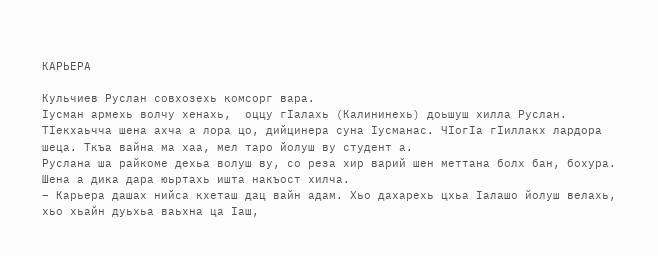КАРЬЕРА

Кульчиев Руслан совхозехь комсорг вара.
Iусман армехь волчу хенахь,  оццу гIалахь (Калининехь) доьшуш хилла Руслан. ТIекхаьчча шена ахча а лора цо, дийцинера суна Iусманас. ЧIогIа гIиллакх лардора шеца. Ткъа вайна ма хаа, мел таро йолуш ву студент а.
Руслана ша райкоме дехьа волуш ву, со реза хир варий шен меттана болх бан, бохура. Шена а дика дара юьртахь ишта накъост хилча.
– Карьера дашах нийса кхеташ дац вайн адам. Хьо дахарехь цхьа Iалашо йолуш велахь, хьо хьайн дуьхьа ваьхна ца Iаш,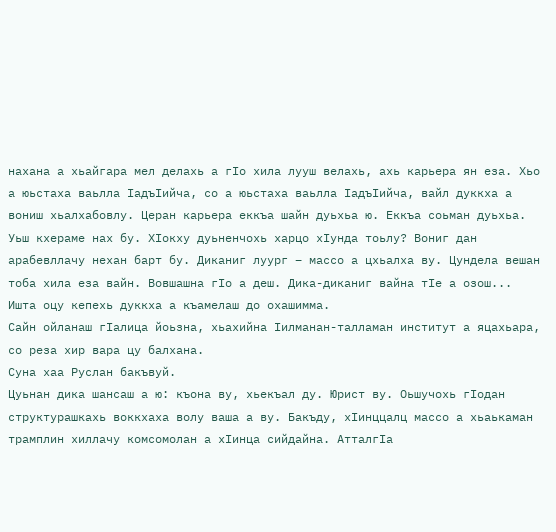нахана а хьайгара мел делахь а гIо хила лууш велахь, ахь карьера ян еза. Хьо а юьстаха ваьлла IадъIийча, со а юьстаха ваьлла IадъIийча, вайл дуккха а вониш хьалхабовлу. Церан карьера еккъа шайн дуьхьа ю. Еккъа соьман дуьхьа. Уьш кхераме нах бу. ХIокху дуьненчохь харцо хIунда тоьлу? Вониг дан арабевллачу нехан барт бу. Диканиг луург – массо а цхьалха ву. Цундела вешан тоба хила еза вайн. Вовшашна гIо а деш. Дика-диканиг вайна тIе а озош...
Ишта оцу кепехь дуккха а къамелаш до охашимма.
Сайн ойланаш гIалица йоьзна, хьахийна Iилманан-талламан институт а яцахьара, со реза хир вара цу балхана.
Суна хаа Руслан бакъвуй.
Цуьнан дика шансаш а ю: къона ву, хьекъал ду. Юрист ву. Оьшучохь гIодан структурашкахь воккхаха волу ваша а ву. Бакъду, хIинццалц массо а хьаькаман трамплин хиллачу комсомолан а хIинца сийдайна. АтталгIа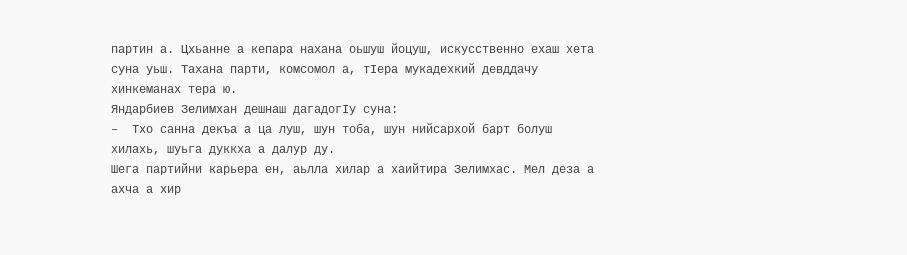партин а. Цхьанне а кепара нахана оьшуш йоцуш, искусственно ехаш хета суна уьш. Тахана парти, комсомол а, тIера мукадехкий девддачу хинкеманах тера ю.
Яндарбиев Зелимхан дешнаш дагадогIу суна:
–  Тхо санна декъа а ца луш, шун тоба, шун нийсархой барт болуш хилахь, шуьга дуккха а далур ду.
Шега партийни карьера ен, аьлла хилар а хаийтира Зелимхас. Мел деза а ахча а хир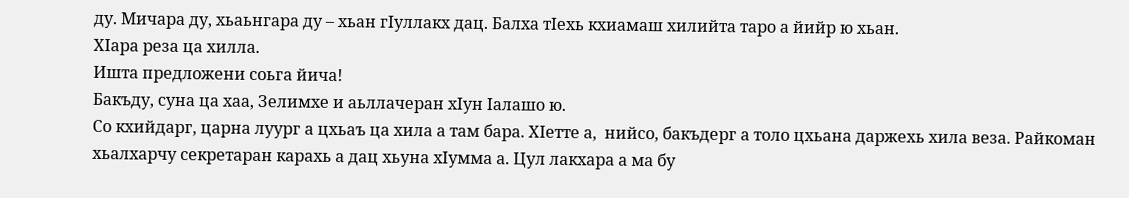ду. Мичара ду, хьаьнгара ду – хьан гIуллакх дац. Балха тIехь кхиамаш хилийта таро а йийр ю хьан.
ХIара реза ца хилла.
Ишта предложени соьга йича!
Бакъду, суна ца хаа, Зелимхе и аьллачеран хIун Iалашо ю.
Со кхийдарг, царна луург а цхьаъ ца хила а там бара. ХIетте а,  нийсо, бакъдерг а толо цхьана даржехь хила веза. Райкоман хьалхарчу секретаран карахь а дац хьуна хIумма а. Цул лакхара а ма бу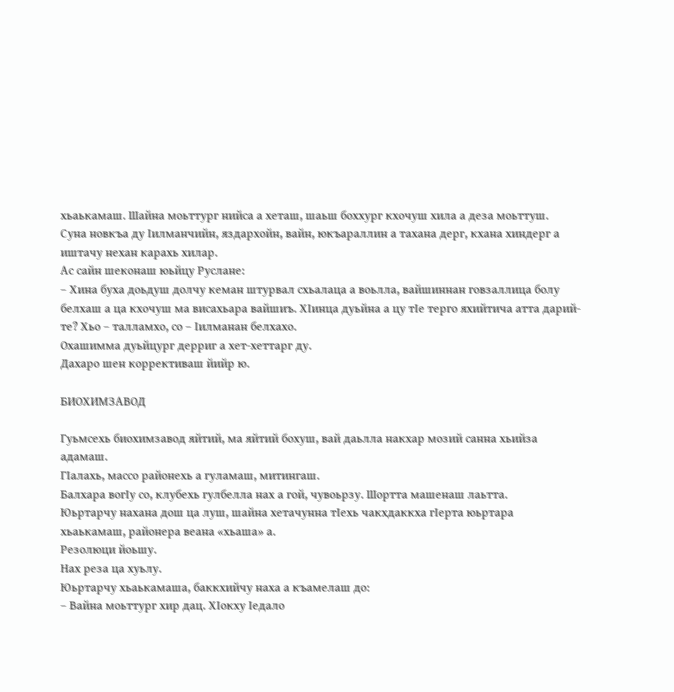хьаькамаш. Шайна моьттург нийса а хеташ, шаьш боххург кхочуш хила а деза моьттуш.
Суна новкъа ду Iилманчийн, яздархойн, вайн, юкъараллин а тахана дерг, кхана хиндерг а иштачу нехан карахь хилар.
Ас сайн шеконаш юьйцу Руслане:
– Хина буха доьдуш долчу кеман штурвал схьалаца а воьлла, вайшиннан говзаллица болу белхаш а ца кхочуш ма висахьара вайшиъ. ХIинца дуьйна а цу тIе терго яхийтича атта дарий-те? Хьо – талламхо, со – Iилманан белхахо.
Охашимма дуьйцург дерриг а хет-хеттарг ду.
Дахаро шен коррективаш йийр ю.

БИОХИМЗАВОД

Гуьмсехь биохимзавод яйтий, ма яйтий бохуш, вай даьлла накхар мозий санна хьийза адамаш.
ГIалахь, массо районехь а гуламаш, митингаш.
Балхара вогIу со, клубехь гулбелла нах а гой, чувоьрзу. Шортта машенаш лаьтта.
Юьртарчу нахана дош ца луш, шайна хетачунна тIехь чакхдаккха гIерта юьртара хьаькамаш, районера веана «хьаша» а.
Резолюци йоьшу.
Нах реза ца хуьлу.
Юьртарчу хьаькамаша, баккхийчу наха а къамелаш до:
– Вайна моьттург хир дац. ХIокху Iедало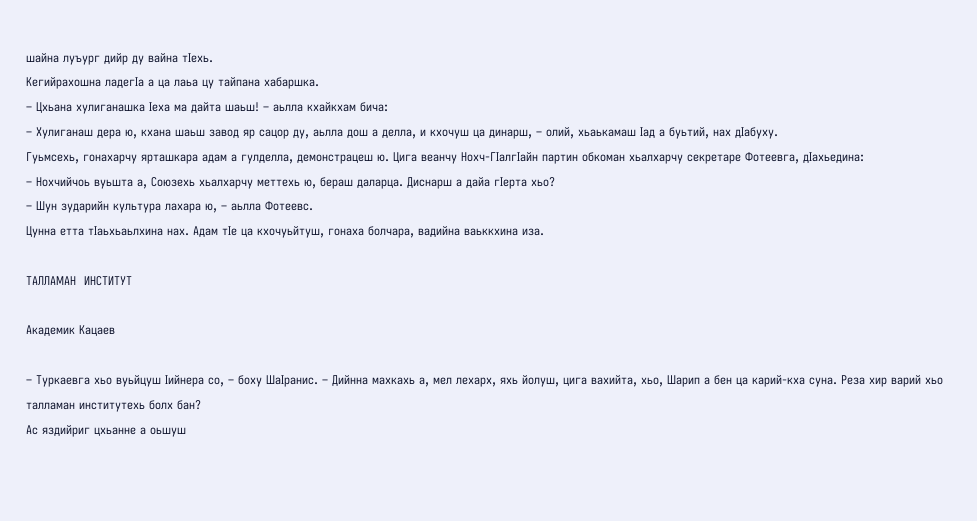шайна луъург дийр ду вайна тIехь.
Кегийрахошна ладегIа а ца лаьа цу тайпана хабаршка.
– Цхьана хулиганашка Iеха ма дайта шаьш! – аьлла кхайкхам бича:
– Хулиганаш дера ю, кхана шаьш завод яр сацор ду, аьлла дош а делла, и кхочуш ца динарш, – олий, хьаькамаш Iад а буьтий, нах дIабуху.
Гуьмсехь, гонахарчу ярташкара адам а гулделла, демонстрацеш ю. Цига веанчу Нохч-ГIалгIайн партин обкоман хьалхарчу секретаре Фотеевга, дIахьедина:
– Нохчийчоь вуьшта а, Союзехь хьалхарчу меттехь ю, бераш даларца. Диснарш а дайа гIерта хьо?
– Шун зударийн культура лахара ю, – аьлла Фотеевс.
Цунна етта тIаьхьаьлхина нах. Адам тIе ца кхочуьйтуш, гонаха болчара, вадийна ваьккхина иза.

ТАЛЛАМАН  ИНСТИТУТ

Академик Кацаев

– Туркаевга хьо вуьйцуш Iийнера со, – боху ШаIранис. – Дийнна махкахь а, мел лехарх, яхь йолуш, цига вахийта, хьо, Шарип а бен ца карий-кха суна. Реза хир варий хьо талламан институтехь болх бан?
Ас яздийриг цхьанне а оьшуш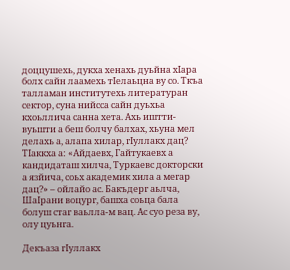доццушехь, дукха хенахь дуьйна хIара болх сайн лаамехь тIелаьцна ву со. Ткъа талламан институтехь литературан сектор, суна нийсса сайн дуьхьа кхоьллича санна хета. Ахь иштти-вуьшти а беш болчу балхах, хьуна мел делахь а, алапа хилар, гIуллакх дац? ТIаккха а: «Айдаевх, Гайтукаевх а кандидаташ хилча, Туркаевс докторски а язйича, соьх академик хила а мегар дац?» – ойлайо ас. Бакъдерг аьлча, ШаIрани воцург, башха соьца бала болуш стаг ваьлла-м вац. Ас суо реза ву, олу цуьнга.

Декъаза гIуллакх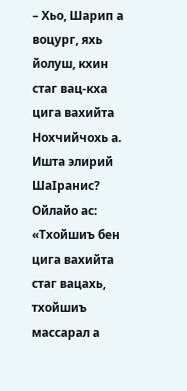– Хьо, Шарип а  воцург, яхь йолуш, кхин стаг вац-кха цига вахийта Нохчийчохь а.
Ишта элирий ШаIранис?
Ойлайо ас: «Тхойшиъ бен цига вахийта стаг вацахь, тхойшиъ массарал а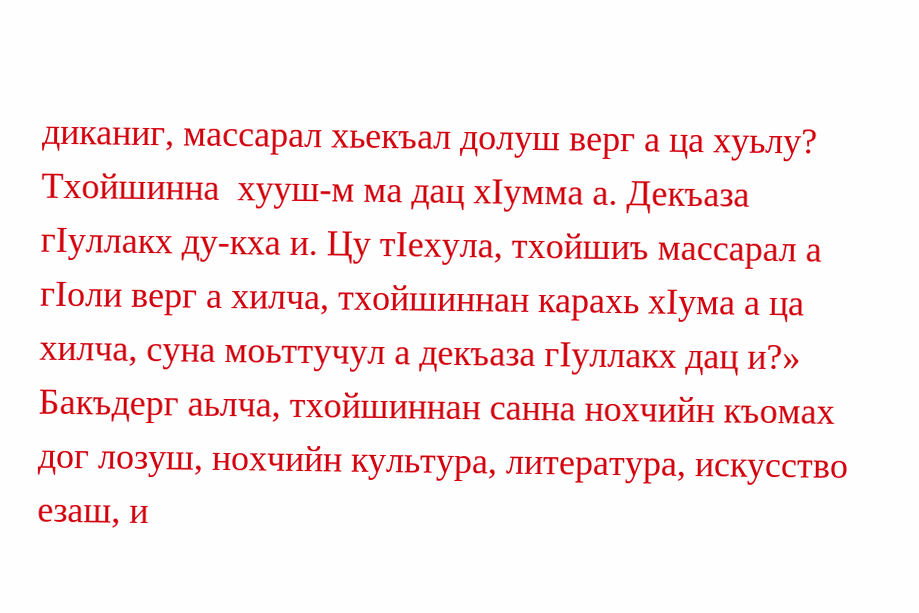диканиг, массарал хьекъал долуш верг а ца хуьлу? Тхойшинна  хууш-м ма дац хIумма а. Декъаза гIуллакх ду-кха и. Цу тIехула, тхойшиъ массарал а гIоли верг а хилча, тхойшиннан карахь хIума а ца хилча, суна моьттучул а декъаза гIуллакх дац и?»
Бакъдерг аьлча, тхойшиннан санна нохчийн къомах дог лозуш, нохчийн культура, литература, искусство езаш, и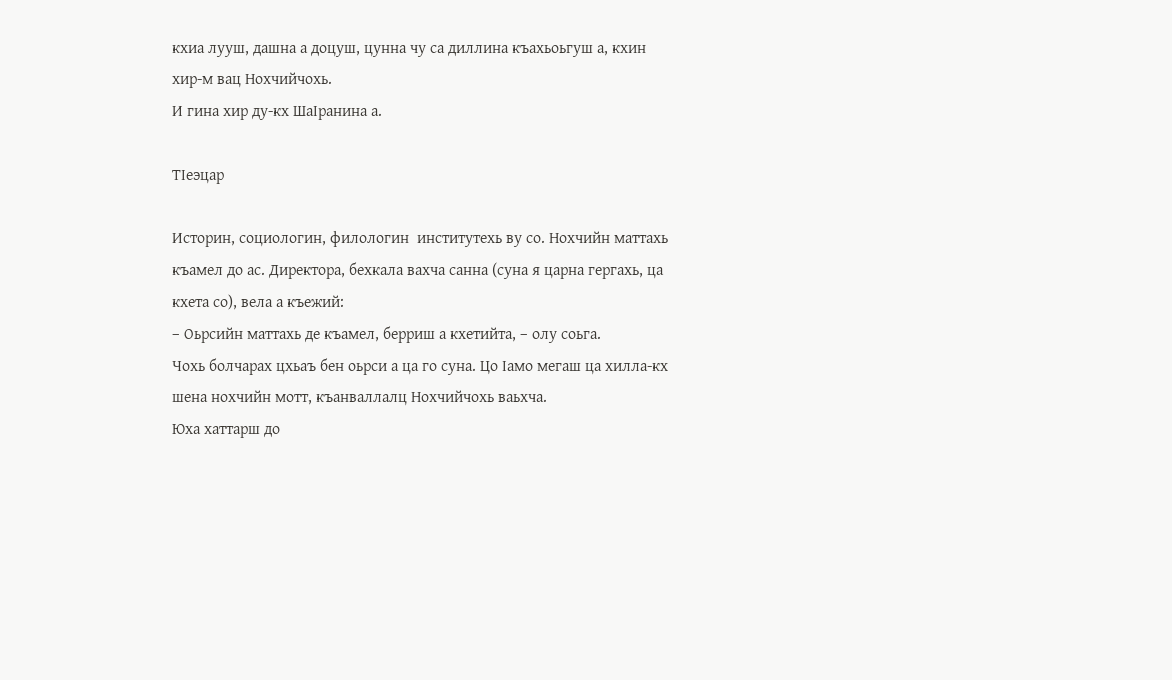кхиа лууш, дашна а доцуш, цунна чу са диллина къахьоьгуш а, кхин хир-м вац Нохчийчохь.
И гина хир ду-кх ШаIранина а.

ТIеэцар

Историн, социологин, филологин  институтехь ву со. Нохчийн маттахь къамел до ас. Директора, бехкала вахча санна (суна я царна гергахь, ца кхета со), вела а къежий:
– Оьрсийн маттахь де къамел, берриш а кхетийта, – олу соьга.
Чохь болчарах цхьаъ бен оьрси а ца го суна. Цо Iамо мегаш ца хилла-кх шена нохчийн мотт, къанваллалц Нохчийчохь ваьхча.
Юха хаттарш до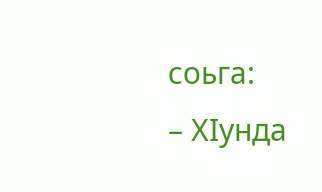соьга:
– ХIунда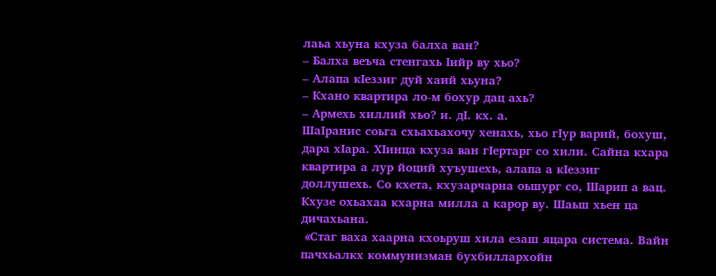лаьа хьуна кхуза балха ван?
– Балха веъча стенгахь Iийр ву хьо?
– Алапа кIеззиг дуй хаий хьуна?
– Кхано квартира ло-м бохур дац ахь?
– Армехь хиллий хьо? и. дI. кх. а.
ШаIранис соьга схьахьахочу хенахь, хьо гIур варий, бохуш, дара хIара. ХIинца кхуза ван гIертарг со хили. Сайна кхара квартира а лур йоций хуъушехь, алапа а кIеззиг доллушехь. Со кхета, кхузарчарна оьшург со, Шарип а вац. Кхузе охьахаа кхарна милла а карор ву. Шаьш хьен ца дичахьана.
 «Стаг ваха хаарна кхоьруш хила езаш яцара система. Вайн пачхьалкх коммунизман бухбиллархойн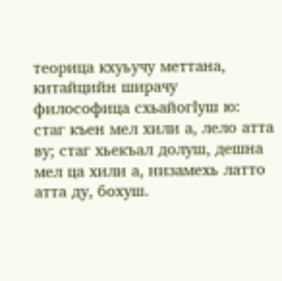теорица кхуьучу меттана, китайцийн ширачу философица схьайогIуш ю: стаг къен мел хили а, лело атта ву; стаг хьекъал долуш, дешна мел ца хили а, низамехь латто атта ду, бохуш.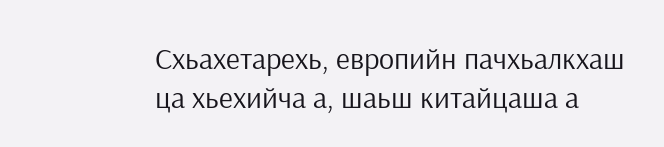Схьахетарехь, европийн пачхьалкхаш ца хьехийча а, шаьш китайцаша а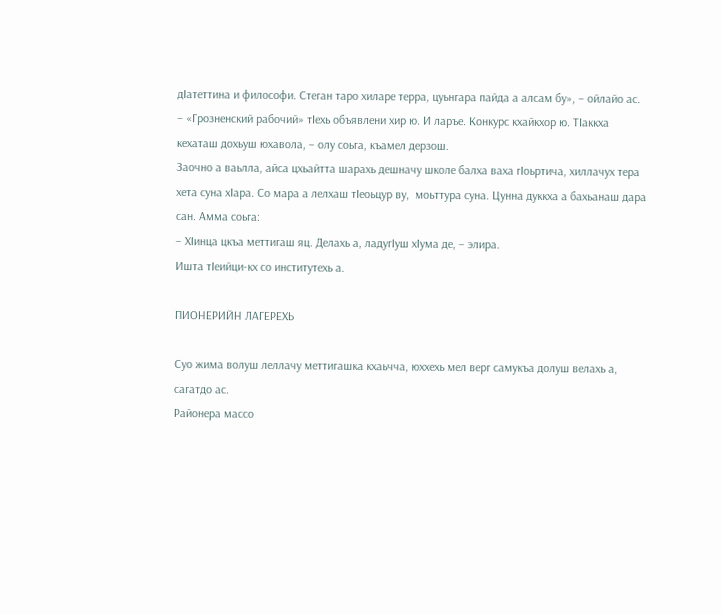дIатеттина и философи. Стеган таро хиларе терра, цуьнгара пайда а алсам бу», – ойлайо ас.
– «Грозненский рабочий» тIехь объявлени хир ю. И ларъе. Конкурс кхайкхор ю. ТIаккха кехаташ дохьуш юхавола, – олу соьга, къамел дерзош.
Заочно а ваьлла, айса цхьайтта шарахь дешначу школе балха ваха гIоьртича, хиллачух тера хета суна хIара. Со мара а лелхаш тIеоьцур ву,  моьттура суна. Цунна дуккха а бахьанаш дара сан. Амма соьга:
– ХIинца цкъа меттигаш яц. Делахь а, ладугIуш хIума де, – элира.
Ишта тIеийци-кх со институтехь а.

ПИОНЕРИЙН ЛАГЕРЕХЬ

Суо жима волуш леллачу меттигашка кхаьчча, юххехь мел верг самукъа долуш велахь а, сагатдо ас.
Районера массо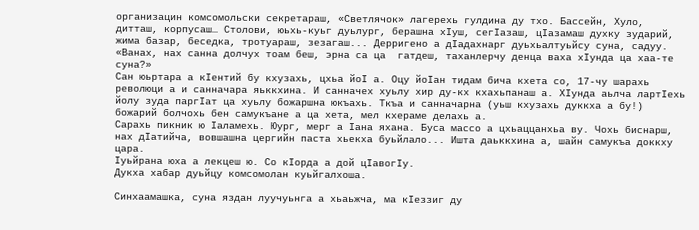организацин комсомольски секретараш, «Светлячок» лагерехь гулдина ду тхо. Бассейн, Хуло, дитташ, корпусаш… Столови, юьхь-куьг дуьлург, берашна хIуш, сегIазаш, цIазамаш духку зударий, жима базар, беседка, тротуараш, зезагаш... Дерригено а дIадахнарг дуьхьалтуьйсу суна, садуу. «Ванах, нах санна долчух тоам беш, эрна са ца  гатдеш, таханлерчу денца ваха хIунда ца хаа-те суна?»
Сан юьртара а кIентий бу кхузахь, цхьа йоI а. Оцу йоIан тидам бича кхета со, 17-чу шарахь революци а и санначара яьккхина. И санначех хуьлу хир ду-кх кхахьпанаш а. ХIунда аьлча лартIехь йолу зуда паргIат ца хуьлу божаршна юкъахь. Ткъа и санначарна (уьш кхузахь дуккха а бу!) божарий болчохь бен самукъане а ца хета, мел кхераме делахь а.
Сарахь пикник ю Iаламехь. Юург, мерг а Iана яхана. Буса массо а цхьаццанхьа ву. Чохь биснарш, нах дIатийча, вовшашна цергийн паста хьекха буьйлало... Ишта даьккхина а, шайн самукъа доккху цара.
Iуьйрана юха а лекцеш ю. Со кIорда а дой цIавогIу.
Дукха хабар дуьйцу комсомолан куьйгалхоша.

Синхаамашка, суна яздан луучуьнга а хьаьжча, ма кIеззиг ду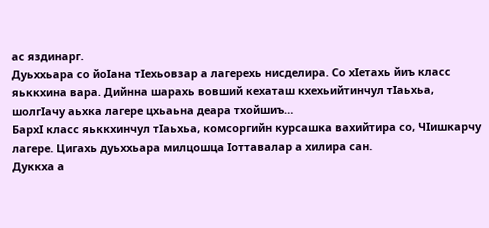ас яздинарг.
Дуьххьара со йоIана тIехьовзар а лагерехь нисделира. Со хIетахь йиъ класс яьккхина вара. Дийнна шарахь вовший кехаташ кхехьийтинчул тIаьхьа, шолгIачу аьхка лагере цхьаьна деара тхойшиъ…
БархI класс яьккхинчул тIаьхьа, комсоргийн курсашка вахийтира со, ЧIишкарчу лагере. Цигахь дуьххьара милцошца Iоттавалар а хилира сан.
Дуккха а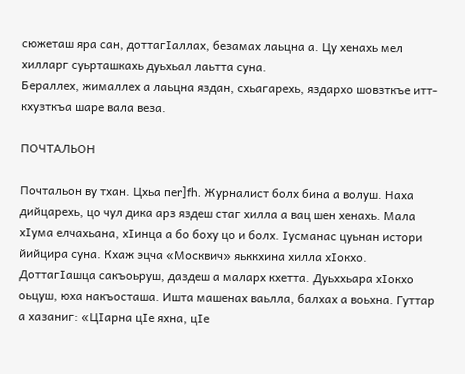сюжеташ яра сан, доттагIаллах, безамах лаьцна а. Цу хенахь мел хилларг суьрташкахь дуьхьал лаьтта суна.
Бераллех, жималлех а лаьцна яздан, схьагарехь, яздархо шовзткъе итт-кхузткъа шаре вала веза.

ПОЧТАЛЬОН

Почтальон ву тхан. Цхьа пеr]fh. Журналист болх бина а волуш. Наха дийцарехь, цо чул дика арз яздеш стаг хилла а вац шен хенахь. Мала хIума елчахьана, хIинца а бо боху цо и болх. Iусманас цуьнан истори йийцира суна. Кхаж эцча «Москвич» яьккхина хилла хIокхо. ДоттагIашца сакъоьруш, даздеш а маларх кхетта. Дуьххьара хIокхо оьцуш, юха накъосташа. Ишта машенах ваьлла, балхах а воьхна. Гуттар а хазаниг: «ЦIарна цIе яхна, цIе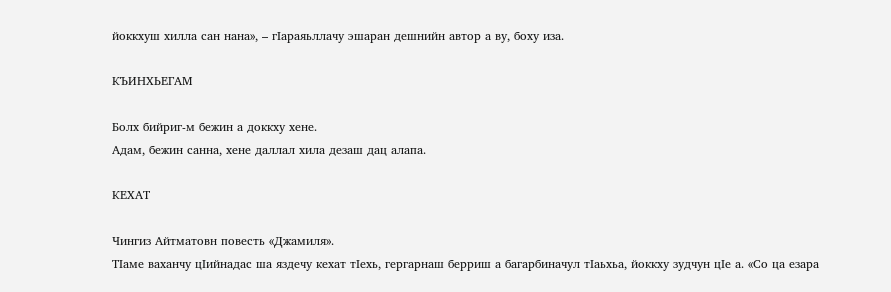йоккхуш хилла сан нана», – гIараяьллачу эшаран дешнийн автор а ву, боху иза.

КЪИНХЬЕГАМ

Болх бийриг-м бежин а доккху хене.
Адам, бежин санна, хене даллал хила дезаш дац алапа.

КЕХАТ

Чингиз Айтматовн повесть «Джамиля».
ТIаме ваханчу цIийнадас ша яздечу кехат тIехь, гергарнаш берриш а багарбиначул тIаьхьа, йоккху зудчун цIе а. «Со ца езара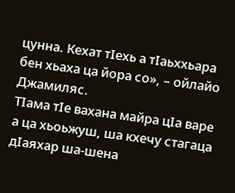цунна. Кехат тIехь а тIаьххьара бен хьаха ца йора со», – ойлайо Джамиляс.
ТIама тIе вахана майра цIа варе а ца хьоьжуш, ша кхечу стагаца дIаяхар ша-шена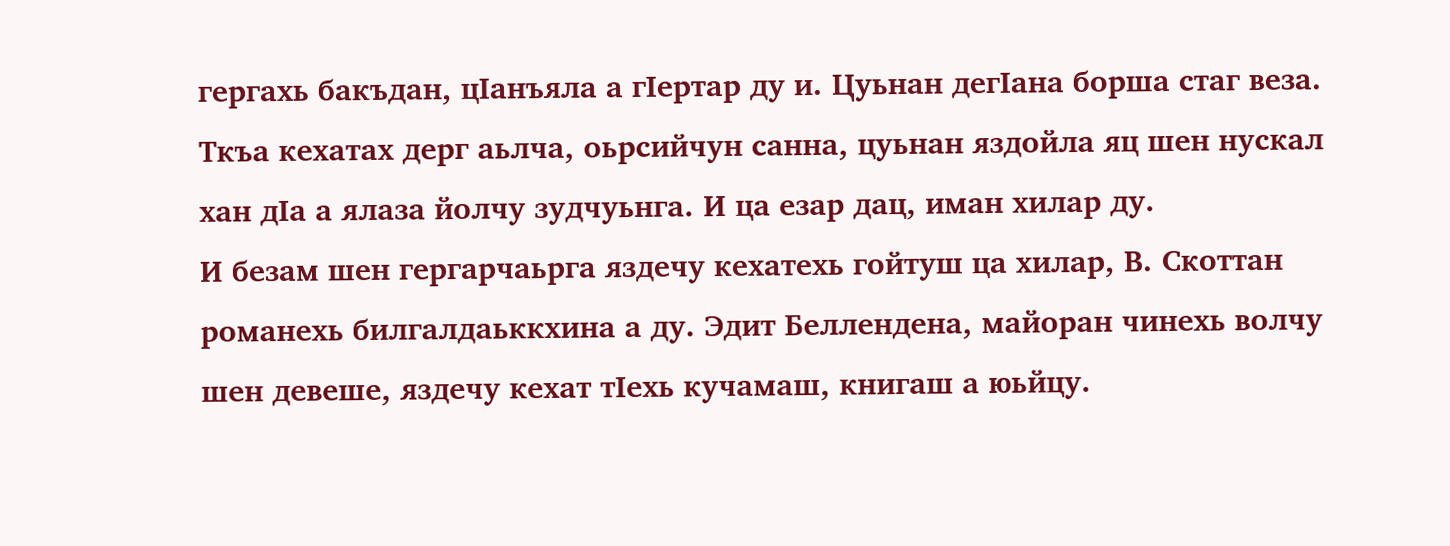гергахь бакъдан, цIанъяла а гIертар ду и. Цуьнан дегIана борша стаг веза. Ткъа кехатах дерг аьлча, оьрсийчун санна, цуьнан яздойла яц шен нускал хан дIа а ялаза йолчу зудчуьнга. И ца езар дац, иман хилар ду.
И безам шен гергарчаьрга яздечу кехатехь гойтуш ца хилар, В. Скоттан романехь билгалдаьккхина а ду. Эдит Беллендена, майоран чинехь волчу шен девеше, яздечу кехат тIехь кучамаш, книгаш а юьйцу.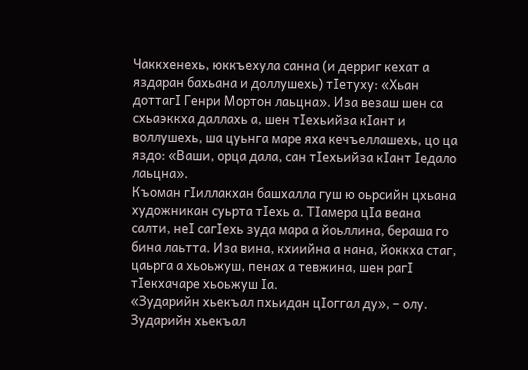Чаккхенехь, юккъехула санна (и дерриг кехат а яздаран бахьана и доллушехь) тIетуху: «Хьан доттагI Генри Мортон лаьцна». Иза везаш шен са схьаэккха даллахь а, шен тIехьийза кIант и воллушехь, ша цуьнга маре яха кечъеллашехь, цо ца яздо: «Ваши, орца дала, сан тIехьийза кIант Iедало лаьцна».
Къоман гIиллакхан башхалла гуш ю оьрсийн цхьана художникан суьрта тIехь а. ТIамера цIа веана салти, неI сагIехь зуда мара а йоьллина, бераша го бина лаьтта. Иза вина, кхиийна а нана, йоккха стаг, цаьрга а хьоьжуш, пенах а тевжина, шен рагI тIекхачаре хьоьжуш Iа.
«Зударийн хьекъал пхьидан цIоггал ду», – олу. Зударийн хьекъал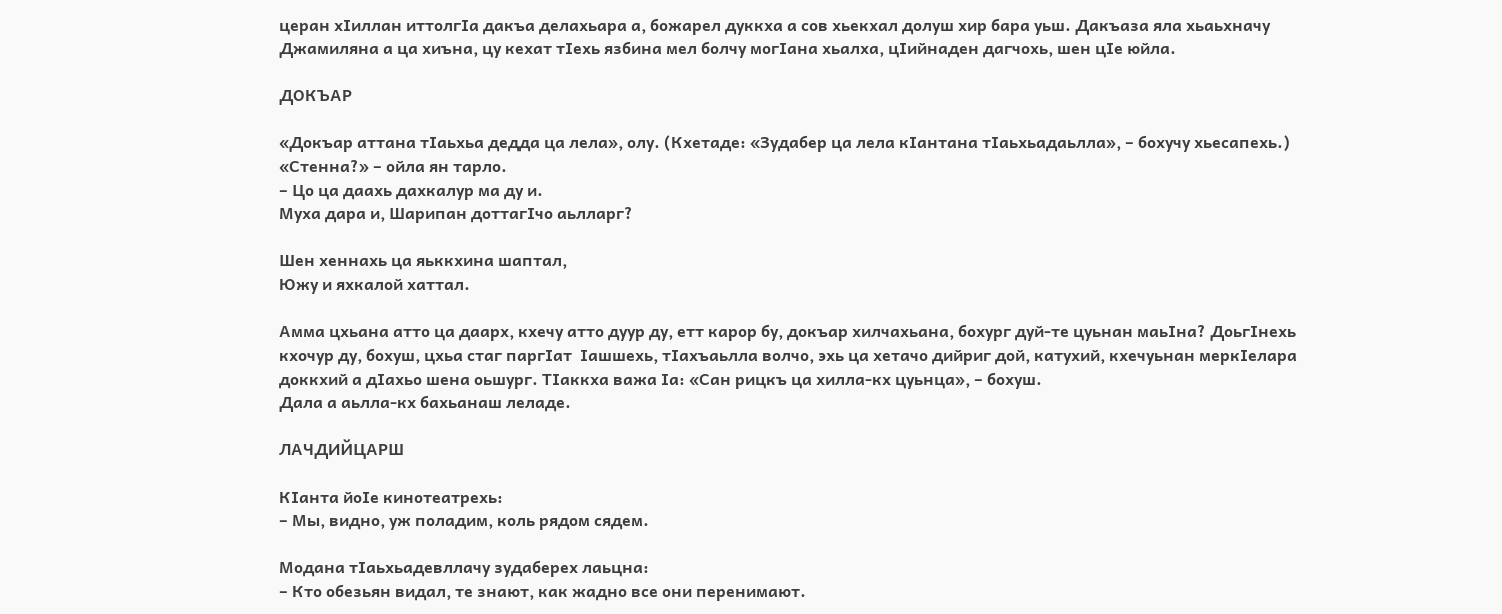церан хIиллан иттолгIа дакъа делахьара а, божарел дуккха а сов хьекхал долуш хир бара уьш. Дакъаза яла хьаьхначу Джамиляна а ца хиъна, цу кехат тIехь язбина мел болчу могIана хьалха, цIийнаден дагчохь, шен цIе юйла.

ДОКЪАР

«Докъар аттана тIаьхьа дедда ца лела», олу. (Кхетаде: «Зудабер ца лела кIантана тIаьхьадаьлла», – бохучу хьесапехь.)
«Стенна?» – ойла ян тарло.
– Цо ца даахь дахкалур ма ду и.
Муха дара и, Шарипан доттагIчо аьлларг?

Шен хеннахь ца яьккхина шаптал,
Южу и яхкалой хаттал.

Амма цхьана атто ца даарх, кхечу атто дуур ду, етт карор бу, докъар хилчахьана, бохург дуй-те цуьнан маьIна? ДоьгIнехь кхочур ду, бохуш, цхьа стаг паргIат  Iашшехь, тIахъаьлла волчо, эхь ца хетачо дийриг дой, катухий, кхечуьнан меркIелара доккхий а дIахьо шена оьшург. ТIаккха важа Iа: «Сан рицкъ ца хилла-кх цуьнца», – бохуш.
Дала а аьлла-кх бахьанаш леладе.

ЛАЧДИЙЦАРШ

КIанта йоIе кинотеатрехь:
– Мы, видно, уж поладим, коль рядом сядем.

Модана тIаьхьадевллачу зудаберех лаьцна:
– Кто обезьян видал, те знают, как жадно все они перенимают.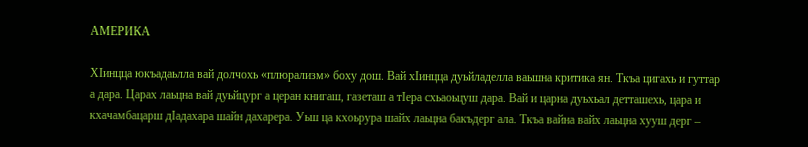АМЕРИКА

ХIинцца юкъадаьлла вай долчохь «плюрализм» боху дош. Вай хIинцца дуьйладелла ваьшна критика ян. Ткъа цигахь и гуттар а дара. Царах лаьцна вай дуьйцург а церан книгаш, газеташ а тIера схьаоьцуш дара. Вай и царна дуьхьал детташехь, цара и кхачамбацарш дIадахара шайн дахарера. Уьш ца кхоьрура шайх лаьцна бакъдерг ала. Ткъа вайна вайх лаьцна хууш дерг –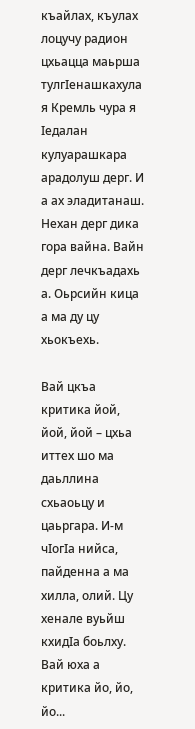къайлах, къулах лоцучу радион цхьацца маьрша тулгIенашкахула я Кремль чура я Iедалан кулуарашкара арадолуш дерг. И а ах эладитанаш. Нехан дерг дика гора вайна. Вайн дерг лечкъадахь а. Оьрсийн кица а ма ду цу хьокъехь.

Вай цкъа критика йой, йой, йой – цхьа иттех шо ма даьллина схьаоьцу и цаьргара. И-м чIогIа нийса, пайденна а ма хилла, олий. Цу хенале вуьйш кхидIа боьлху. Вай юха а критика йо, йо, йо...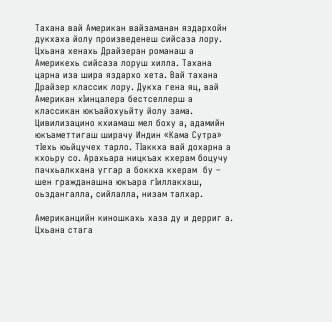Тахана вай Американ вайзаманан яздархойн дукхаха йолу произведенеш сийсаза лору. Цхьана хенахь Драйзеран романаш а Америкехь сийсаза лоруш хилла. Тахана царна иза шира яздархо хета. Вай тахана Драйзер классик лору. Дукха гена яц, вай Американ хIинцалера бестселлерш а классикан юкъайохуьйту йолу зама. Цивилизацино кхиамаш мел боху а, адамийн юкъаметтигаш ширачу Индин «Кама Сутра» тIехь юьйцучех тарло. ТIаккха вай дохарна а кхоьру со. Арахьара ницкъах кхерам боцучу пачхьалкхана уггар а боккха кхерам  бу – шен гражданашна юкъара гIиллакхаш, оьздангалла, сийлалла, низам талхар.

Американцийн киношкахь хаза ду и дерриг а. Цхьана стага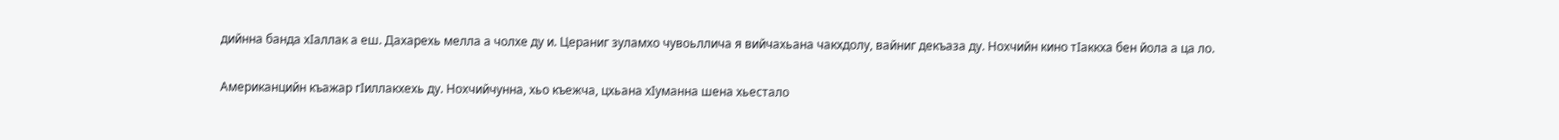дийнна банда хIаллак а еш. Дахарехь мелла а чолхе ду и. Цераниг зуламхо чувоьллича я вийчахьана чакхдолу, вайниг декъаза ду. Нохчийн кино тIаккха бен йола а ца ло.

Американцийн къажар гIиллакхехь ду. Нохчийчунна, хьо къежча, цхьана хIуманна шена хьестало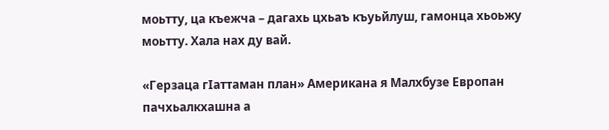моьтту, ца къежча – дагахь цхьаъ къуьйлуш, гамонца хьоьжу моьтту. Хала нах ду вай.

«Герзаца гIаттаман план» Американа я Малхбузе Европан пачхьалкхашна а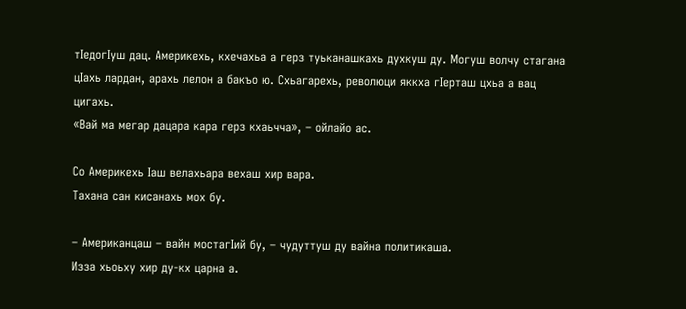тIедогIуш дац. Америкехь, кхечахьа а герз туьканашкахь духкуш ду. Могуш волчу стагана цIахь лардан, арахь лелон а бакъо ю. Схьагарехь, революци яккха гIерташ цхьа а вац цигахь.
«Вай ма мегар дацара кара герз кхаьчча», – ойлайо ас.

Со Америкехь Iаш велахьара вехаш хир вара.
Тахана сан кисанахь мох бу.

– Американцаш – вайн мостагIий бу, – чудуттуш ду вайна политикаша.
Изза хьоьху хир ду-кх царна а.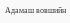Адамаш вовшийн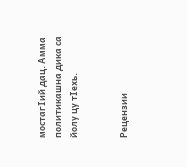мостагIий дац. Амма политикашна дика са йолу цу тIехь.


Рецензии